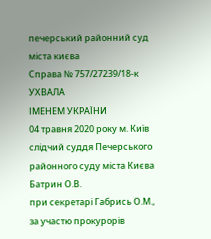печерський районний суд міста києва
Справа № 757/27239/18-к
УХВАЛА
ІМЕНЕМ УКРАЇНИ
04 травня 2020 року м. Київ
слідчий суддя Печерського районного суду міста Києва Батрин О.В.
при секретарі Габрись О.М.,
за участю прокурорів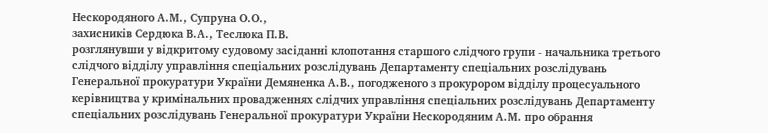Нескородяного А.М., Супруна О.О.,
захисників Сердюка В.А., Теслюка П.В.
розглянувши у відкритому судовому засіданні клопотання старшого слідчого групи - начальника третього слідчого відділу управління спеціальних розслідувань Департаменту спеціальних розслідувань Генеральної прокуратури України Демяненка А.В., погодженого з прокурором відділу процесуального керівництва у кримінальних провадженнях слідчих управління спеціальних розслідувань Департаменту спеціальних розслідувань Генеральної прокуратури України Нескородяним А.М. про обрання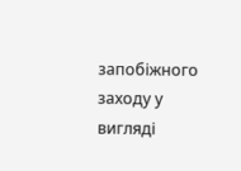запобіжного заходу у вигляді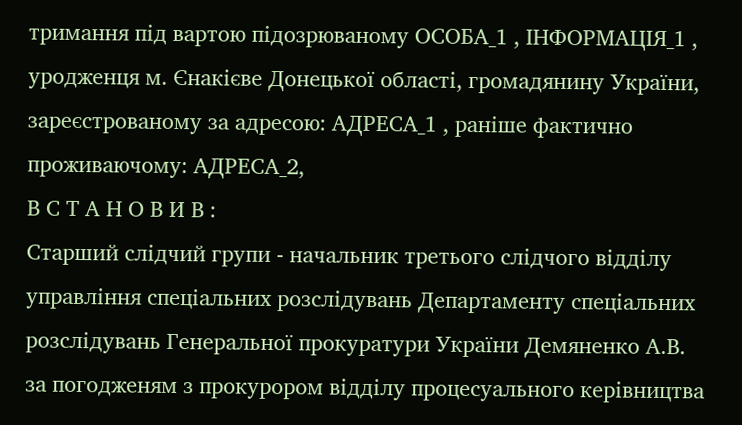тримання під вартою підозрюваному ОСОБА_1 , ІНФОРМАЦІЯ_1 , уродженця м. Єнакієве Донецької області, громадянину України, зареєстрованому за адресою: АДРЕСА_1 , раніше фактично проживаючому: АДРЕСА_2,
В С Т А Н О В И В :
Старший слідчий групи - начальник третього слідчого відділу управління спеціальних розслідувань Департаменту спеціальних розслідувань Генеральної прокуратури України Демяненко А.В. за погодженям з прокурором відділу процесуального керівництва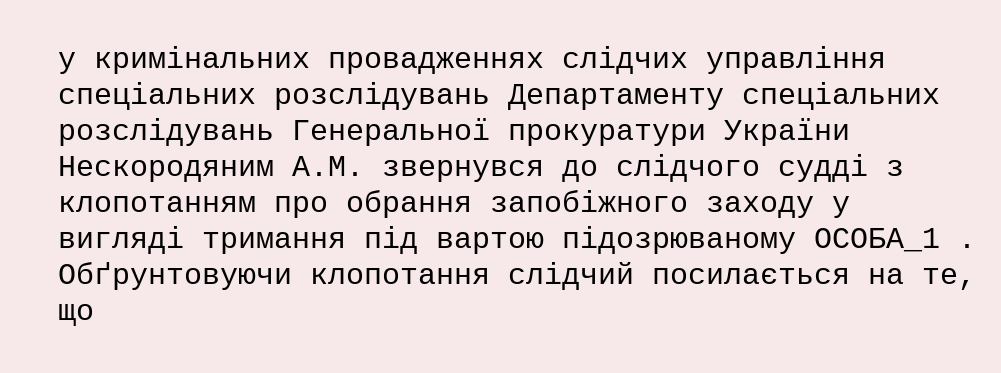у кримінальних провадженнях слідчих управління спеціальних розслідувань Департаменту спеціальних розслідувань Генеральної прокуратури України Нескородяним А.М. звернувся до слідчого судді з клопотанням про обрання запобіжного заходу у вигляді тримання під вартою підозрюваному ОСОБА_1 .
Обґрунтовуючи клопотання слідчий посилається на те, що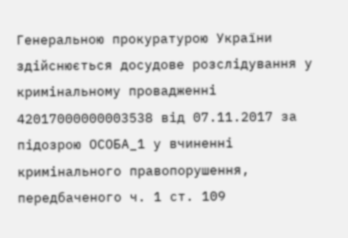Генеральною прокуратурою України здійснюється досудове розслідування у кримінальному провадженні 42017000000003538 від 07.11.2017 за підозрою ОСОБА_1 у вчиненні кримінального правопорушення, передбаченого ч. 1 ст. 109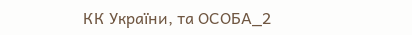КК України, та ОСОБА_2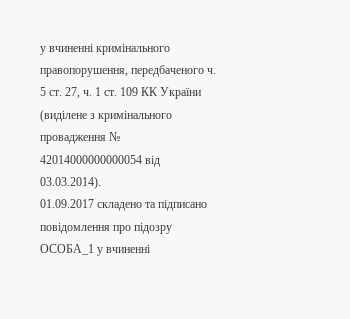у вчиненні кримінального правопорушення, передбаченого ч. 5 ст. 27, ч. 1 ст. 109 КК України (виділене з кримінального провадження № 42014000000000054 від 03.03.2014).
01.09.2017 складено та підписано повідомлення про підозру ОСОБА_1 у вчиненні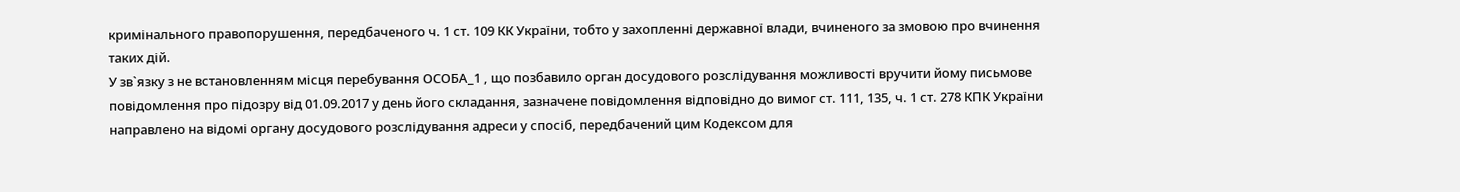кримінального правопорушення, передбаченого ч. 1 ст. 109 КК України, тобто у захопленні державної влади, вчиненого за змовою про вчинення таких дій.
У зв`язку з не встановленням місця перебування ОСОБА_1 , що позбавило орган досудового розслідування можливості вручити йому письмове повідомлення про підозру від 01.09.2017 у день його складання, зазначене повідомлення відповідно до вимог ст. 111, 135, ч. 1 ст. 278 КПК України направлено на відомі органу досудового розслідування адреси у спосіб, передбачений цим Кодексом для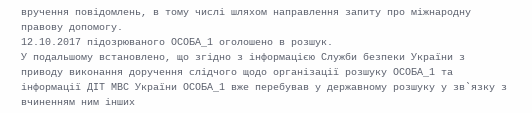вручення повідомлень, в тому числі шляхом направлення запиту про міжнародну правову допомогу.
12.10.2017 підозрюваного ОСОБА_1 оголошено в розшук.
У подальшому встановлено, що згідно з інформацією Служби безпеки України з приводу виконання доручення слідчого щодо організації розшуку ОСОБА_1 та інформації ДІТ МВС України ОСОБА_1 вже перебував у державному розшуку у зв`язку з вчиненням ним інших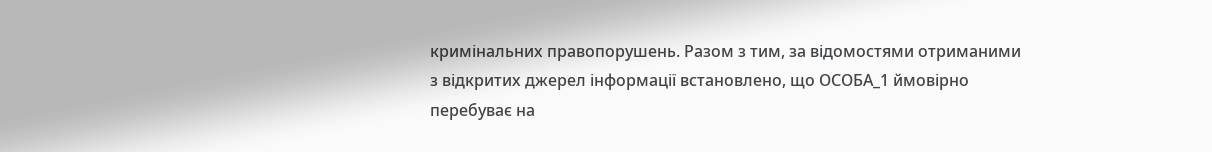кримінальних правопорушень. Разом з тим, за відомостями отриманими з відкритих джерел інформації встановлено, що ОСОБА_1 ймовірно перебуває на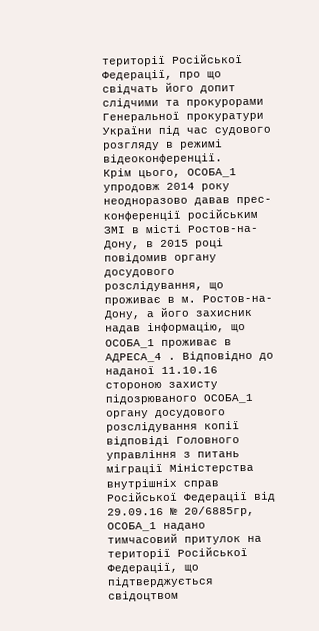території Російської Федерації, про що свідчать його допит слідчими та прокурорами Генеральної прокуратури України під час судового розгляду в режимі відеоконференції.
Крім цього, ОСОБА_1 упродовж 2014 року неодноразово давав прес-конференції російським ЗМІ в місті Ростов-на-Дону, в 2015 році повідомив органу досудового розслідування, що проживає в м. Ростов-на-Дону, а його захисник надав інформацію, що ОСОБА_1 проживає в АДРЕСА_4 . Відповідно до наданої 11.10.16 стороною захисту підозрюваного ОСОБА_1 органу досудового розслідування копії відповіді Головного управління з питань міграції Міністерства внутрішніх справ Російської Федерації від 29.09.16 № 20/6885гр, ОСОБА_1 надано тимчасовий притулок на території Російської Федерації, що підтверджується свідоцтвом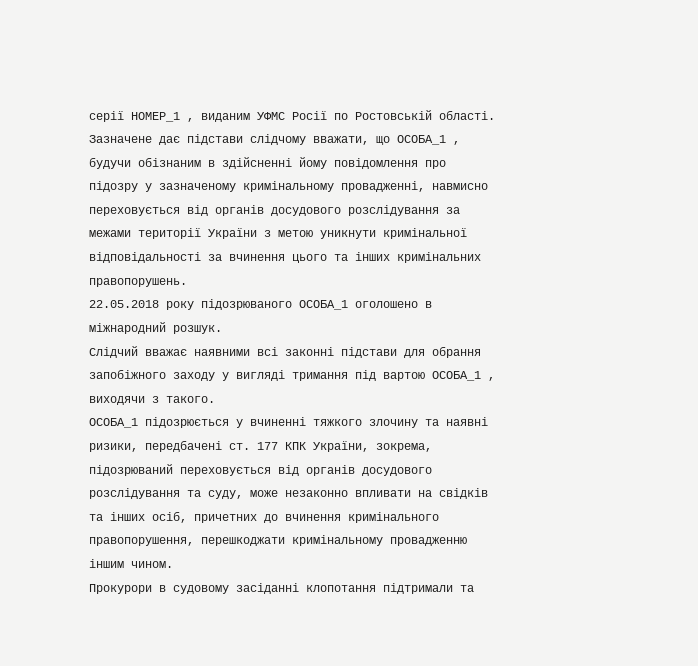серії НОМЕР_1 , виданим УФМС Росії по Ростовській області.
Зазначене дає підстави слідчому вважати, що ОСОБА_1 , будучи обізнаним в здійсненні йому повідомлення про підозру у зазначеному кримінальному провадженні, навмисно переховується від органів досудового розслідування за межами території України з метою уникнути кримінальної відповідальності за вчинення цього та інших кримінальних правопорушень.
22.05.2018 року підозрюваного ОСОБА_1 оголошено в міжнародний розшук.
Слідчий вважає наявними всі законні підстави для обрання запобіжного заходу у вигляді тримання під вартою ОСОБА_1 , виходячи з такого.
ОСОБА_1 підозрюється у вчиненні тяжкого злочину та наявні ризики, передбачені ст. 177 КПК України, зокрема, підозрюваний переховується від органів досудового розслідування та суду, може незаконно впливати на свідків та інших осіб, причетних до вчинення кримінального правопорушення, перешкоджати кримінальному провадженню іншим чином.
Прокурори в судовому засіданні клопотання підтримали та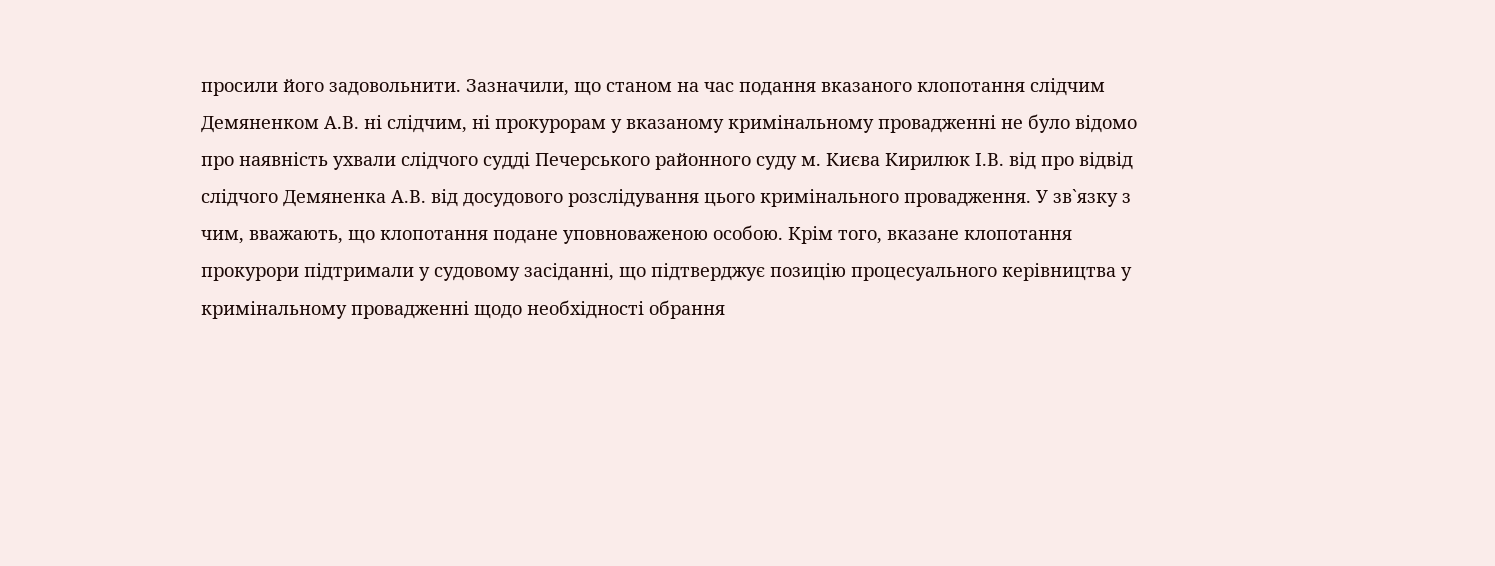просили його задовольнити. Зазначили, що станом на час подання вказаного клопотання слідчим Демяненком А.В. ні слідчим, ні прокурорам у вказаному кримінальному провадженні не було відомо про наявність ухвали слідчого судді Печерського районного суду м. Києва Кирилюк І.В. від про відвід слідчого Демяненка А.В. від досудового розслідування цього кримінального провадження. У зв`язку з чим, вважають, що клопотання подане уповноваженою особою. Крім того, вказане клопотання прокурори підтримали у судовому засіданні, що підтверджує позицію процесуального керівництва у кримінальному провадженні щодо необхідності обрання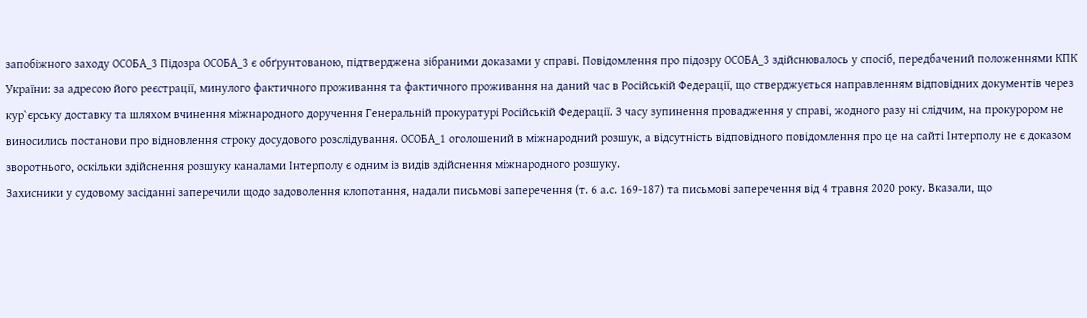запобіжного заходу ОСОБА_3 Підозра ОСОБА_3 є обґрунтованою, підтверджена зібраними доказами у справі. Повідомлення про підозру ОСОБА_3 здійснювалось у спосіб, передбачений положеннями КПК України: за адресою його реєстрації, минулого фактичного проживання та фактичного проживання на даний час в Російській Федерації, що стверджується направленням відповідних документів через кур`єрську доставку та шляхом вчинення міжнародного доручення Генеральній прокуратурі Російській Федерації. З часу зупинення провадження у справі, жодного разу ні слідчим, на прокурором не виносились постанови про відновлення строку досудового розслідування. ОСОБА_1 оголошений в міжнародний розшук, а відсутність відповідного повідомлення про це на сайті Інтерполу не є доказом зворотнього, оскільки здійснення розшуку каналами Інтерполу є одним із видів здійснення міжнародного розшуку.
Захисники у судовому засіданні заперечили щодо задоволення клопотання, надали письмові заперечення (т. 6 а.с. 169-187) та письмові заперечення від 4 травня 2020 року. Вказали, що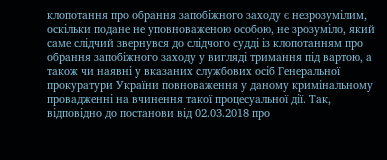клопотання про обрання запобіжного заходу є незрозумілим, оскільки подане не уповноваженою особою, не зрозуміло, який саме слідчий звернувся до слідчого судді із клопотанням про обрання запобіжного заходу у вигляді тримання під вартою, а також чи наявні у вказаних службових осіб Генеральної прокуратури України повноваження у даному кримінальному провадженні на вчинення такої процесуальної дії. Так, відповідно до постанови від 02.03.2018 про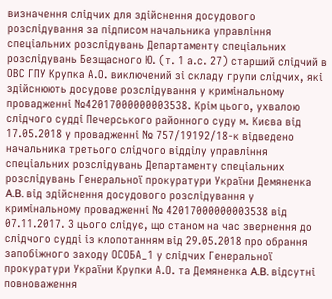визначення слідчих для здійснення досудового розслідування за підписом начальника управління спеціальних розслідувань Департаменту спеціальних розслідувань Безщасного Ю. (т. 1 а.с. 27) старший слідчий в OBС ГПУ Крупка А.О. виключений зі складу групи слідчих, які здійснюють досудове розслідування у кримінальному провадженні №42017000000003538. Крім цього, ухвалою слідчого судді Печерського районного суду м. Києва від 17.05.2018 у провадженні № 757/19192/18-к відведено начальника третього слідчого відділу управління спеціальних розслідувань Департаменту спеціальних розслідувань Генеральної прокуратури України Демяненка A.B. від здійснення досудового розслідування у кримінальному провадженні № 42017000000003538 від 07.11.2017. З цього слідує, що станом на час звернення до слідчого судді із клопотанням від 29.05.2018 про обрання запобіжного заходу ОСОБА_1 у слідчих Генеральної прокуратури України Крупки А.О. та Демяненка A.B. відсутні повноваження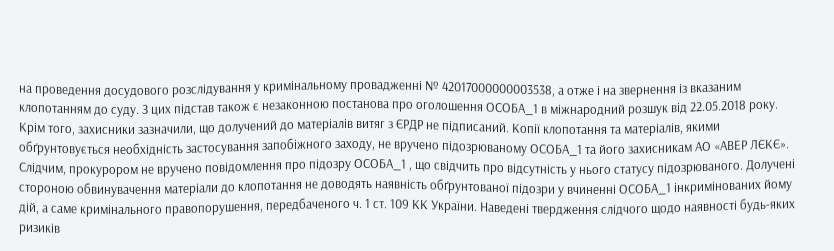на проведення досудового розслідування у кримінальному провадженні № 42017000000003538, а отже і на звернення із вказаним клопотанням до суду. З цих підстав також є незаконною постанова про оголошення ОСОБА_1 в міжнародний розшук від 22.05.2018 року.
Крім того, захисники зазначили, що долучений до матеріалів витяг з ЄРДР не підписаний. Копії клопотання та матеріалів, якими обґрунтовується необхідність застосування запобіжного заходу, не вручено підозрюваному ОСОБА_1 та його захисникам АО «АВЕР ЛЄКЄ». Слідчим, прокурором не вручено повідомлення про підозру ОСОБА_1 , що свідчить про відсутність у нього статусу підозрюваного. Долучені стороною обвинувачення матеріали до клопотання не доводять наявність обґрунтованої підозри у вчиненні ОСОБА_1 інкримінованих йому дій, а саме кримінального правопорушення, передбаченого ч. 1 ст. 109 КК України. Наведені твердження слідчого щодо наявності будь-яких ризиків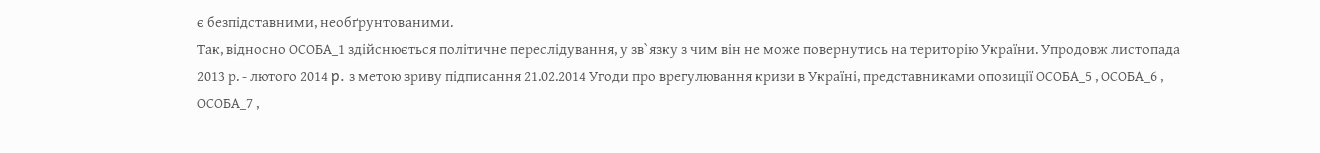є безпідставними, необґрунтованими.
Так, відносно ОСОБА_1 здійснюється політичне переслідування, у зв`язку з чим він не може повернутись на територію України. Упродовж листопада 2013 р. - лютого 2014 p. з метою зриву підписання 21.02.2014 Угоди про врегулювання кризи в Україні, представниками опозиції ОСОБА_5 , ОСОБА_6 , ОСОБА_7 ,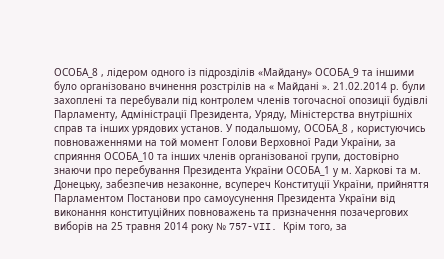ОСОБА_8 , лідером одного із підрозділів «Майдану» ОСОБА_9 та іншими було організовано вчинення розстрілів на « Майдані ». 21.02.2014 р. були захоплені та перебували під контролем членів тогочасної опозиції будівлі Парламенту, Адміністрації Президента, Уряду, Міністерства внутрішніх справ та інших урядових установ. У подальшому, ОСОБА_8 , користуючись повноваженнями на той момент Голови Верховної Ради України, за сприяння ОСОБА_10 та інших членів організованої групи, достовірно знаючи про перебування Президента України ОСОБА_1 у м. Харкові та м. Донецьку, забезпечив незаконне, всупереч Конституції України, прийняття Парламентом Постанови про самоусунення Президента України від виконання конституційних повноважень та призначення позачергових виборів на 25 травня 2014 року № 757-VII. Крім того, за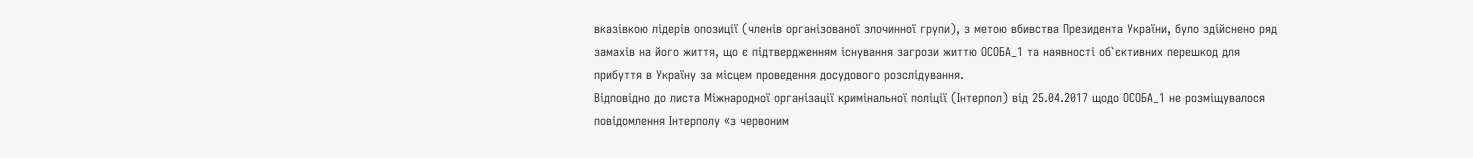вказівкою лідерів опозиції (членів організованої злочинної групи), з метою вбивства Президента України, було здійснено ряд замахів на його життя, що є підтвердженням існування загрози життю ОСОБА_1 та наявності об`єктивних перешкод для прибуття в Україну за місцем проведення досудового розслідування.
Відповідно до листа Міжнародної організації кримінальної поліції (Інтерпол) від 25.04.2017 щодо ОСОБА_1 не розміщувалося повідомлення Інтерполу «з червоним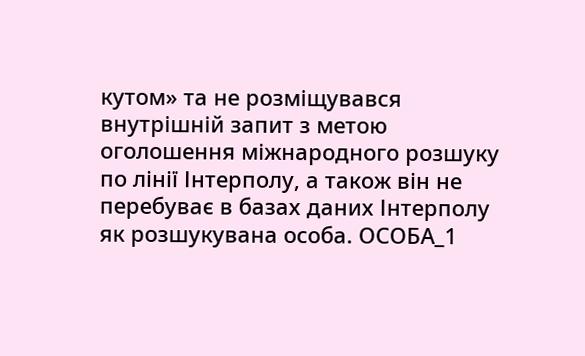кутом» та не розміщувався внутрішній запит з метою оголошення міжнародного розшуку по лінії Інтерполу, а також він не перебуває в базах даних Інтерполу як розшукувана особа. ОСОБА_1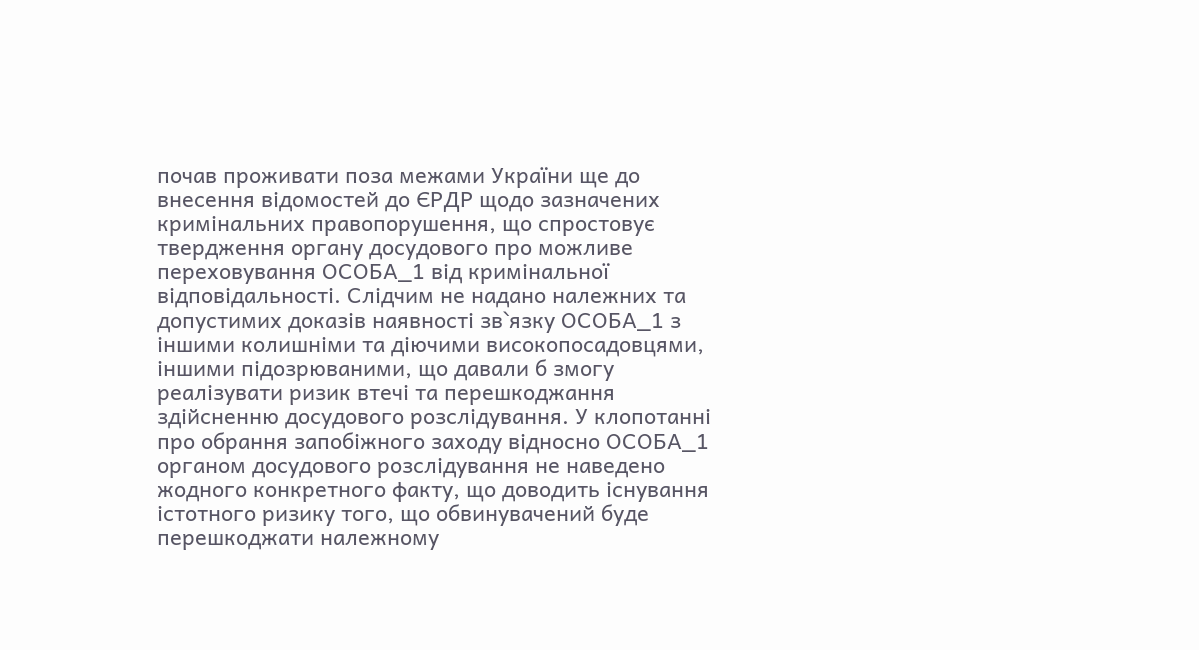почав проживати поза межами України ще до внесення відомостей до ЄРДР щодо зазначених кримінальних правопорушення, що спростовує твердження органу досудового про можливе переховування ОСОБА_1 від кримінальної відповідальності. Слідчим не надано належних та допустимих доказів наявності зв`язку ОСОБА_1 з іншими колишніми та діючими високопосадовцями, іншими підозрюваними, що давали б змогу реалізувати ризик втечі та перешкоджання здійсненню досудового розслідування. У клопотанні про обрання запобіжного заходу відносно ОСОБА_1 органом досудового розслідування не наведено жодного конкретного факту, що доводить існування істотного ризику того, що обвинувачений буде перешкоджати належному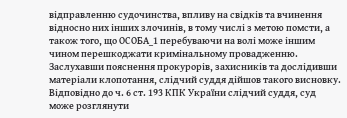відправленню судочинства, впливу на свідків та вчинення відносно них інших злочинів, в тому числі з метою помсти, а також того, що ОСОБА_1 перебуваючи на волі може іншим чином перешкоджати кримінальному провадженню.
Заслухавши пояснення прокурорів, захисників та дослідивши матеріали клопотання, слідчий суддя дійшов такого висновку.
Відповідно до ч. 6 ст. 193 КПК України слідчий суддя, суд може розглянути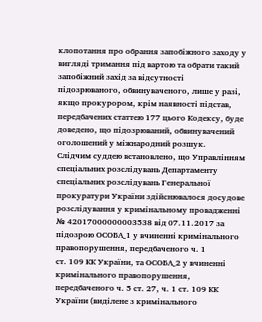клопотання про обрання запобіжного заходу у вигляді тримання під вартою та обрати такий запобіжний захід за відсутності підозрюваного, обвинуваченого, лише у разі, якщо прокурором, крім наявності підстав, передбачених статтею 177 цього Кодексу, буде доведено, що підозрюваний, обвинувачений оголошений у міжнародний розшук.
Слідчим суддею встановлено, що Управлінням спеціальних розслідувань Департаменту спеціальних розслідувань Генеральної прокуратури України здійснювалося досудове розслідування у кримінальному провадженні № 42017000000003538 від 07.11.2017 за підозрою ОСОБА_1 у вчиненні кримінального правопорушення, передбаченого ч. 1
ст. 109 КК України, та ОСОБА_2 у вчиненні кримінального правопорушення, передбаченого ч. 5 ст. 27, ч. 1 ст. 109 КК України (виділене з кримінального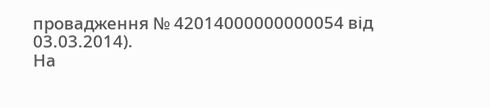провадження № 42014000000000054 від 03.03.2014).
На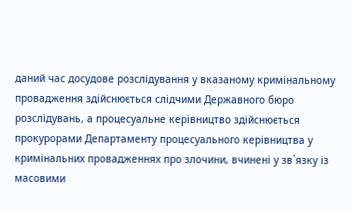даний час досудове розслідування у вказаному кримінальному провадження здійснюється слідчими Державного бюро розслідувань, а процесуальне керівництво здійснюється прокурорами Департаменту процесуального керівництва у кримінальних провадженнях про злочини, вчинені у зв`язку із масовими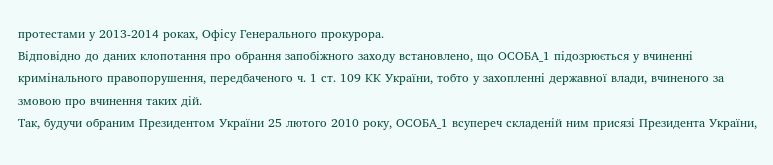протестами у 2013-2014 роках, Офісу Генерального прокурора.
Відповідно до даних клопотання про обрання запобіжного заходу встановлено, що ОСОБА_1 підозрюється у вчиненні кримінального правопорушення, передбаченого ч. 1 ст. 109 КК України, тобто у захопленні державної влади, вчиненого за змовою про вчинення таких дій.
Так, будучи обраним Президентом України 25 лютого 2010 року, ОСОБА_1 всупереч складеній ним присязі Президента України,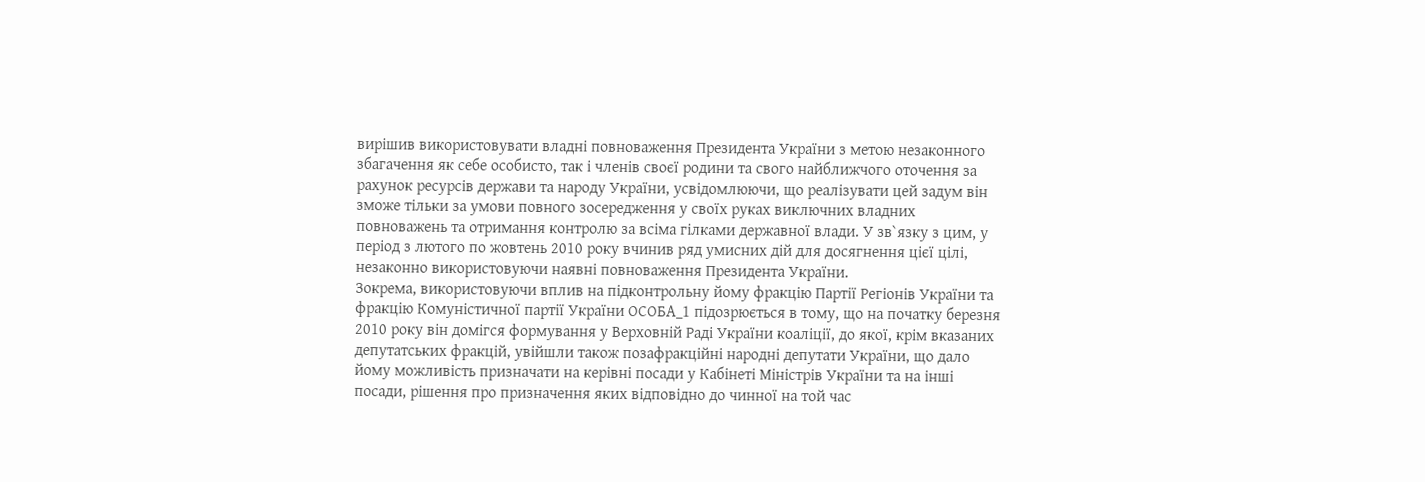вирішив використовувати владні повноваження Президента України з метою незаконного збагачення як себе особисто, так і членів своєї родини та свого найближчого оточення за рахунок ресурсів держави та народу України, усвідомлюючи, що реалізувати цей задум він зможе тільки за умови повного зосередження у своїх руках виключних владних повноважень та отримання контролю за всіма гілками державної влади. У зв`язку з цим, у період з лютого по жовтень 2010 року вчинив ряд умисних дій для досягнення цієї цілі, незаконно використовуючи наявні повноваження Президента України.
Зокрема, використовуючи вплив на підконтрольну йому фракцію Партії Регіонів України та фракцію Комуністичної партії України ОСОБА_1 підозрюється в тому, що на початку березня 2010 року він домігся формування у Верховній Раді України коаліції, до якої, крім вказаних депутатських фракцій, увійшли також позафракційні народні депутати України, що дало йому можливість призначати на керівні посади у Кабінеті Міністрів України та на інші посади, рішення про призначення яких відповідно до чинної на той час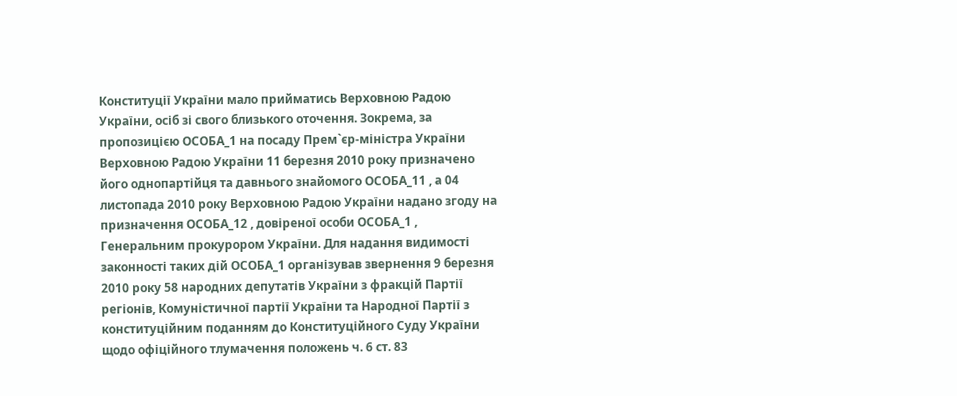Конституції України мало прийматись Верховною Радою України, осіб зі свого близького оточення. Зокрема, за пропозицією ОСОБА_1 на посаду Прем`єр-міністра України Верховною Радою України 11 березня 2010 року призначено його однопартійця та давнього знайомого ОСОБА_11 , а 04 листопада 2010 року Верховною Радою України надано згоду на призначення ОСОБА_12 , довіреної особи ОСОБА_1 , Генеральним прокурором України. Для надання видимості законності таких дій ОСОБА_1 організував звернення 9 березня 2010 року 58 народних депутатів України з фракцій Партії регіонів, Комуністичної партії України та Народної Партії з конституційним поданням до Конституційного Суду України щодо офіційного тлумачення положень ч. 6 ст. 83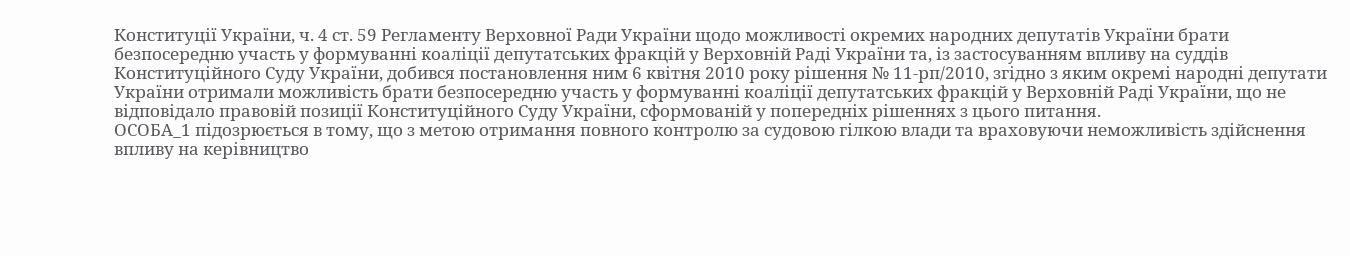Конституції України, ч. 4 ст. 59 Регламенту Верховної Ради України щодо можливості окремих народних депутатів України брати безпосередню участь у формуванні коаліції депутатських фракцій у Верховній Раді України та, із застосуванням впливу на суддів Конституційного Суду України, добився постановлення ним 6 квітня 2010 року рішення № 11-рп/2010, згідно з яким окремі народні депутати України отримали можливість брати безпосередню участь у формуванні коаліції депутатських фракцій у Верховній Раді України, що не відповідало правовій позиції Конституційного Суду України, сформованій у попередніх рішеннях з цього питання.
ОСОБА_1 підозрюється в тому, що з метою отримання повного контролю за судовою гілкою влади та враховуючи неможливість здійснення впливу на керівництво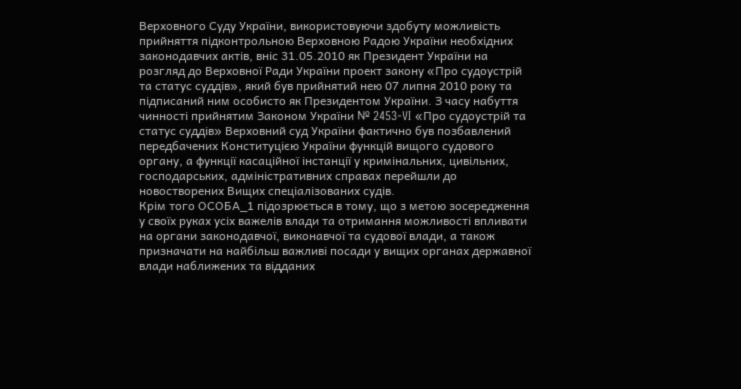Верховного Суду України, використовуючи здобуту можливість прийняття підконтрольною Верховною Радою України необхідних законодавчих актів, вніс 31.05.2010 як Президент України на розгляд до Верховної Ради України проект закону «Про судоустрій та статус суддів», який був прийнятий нею 07 липня 2010 року та підписаний ним особисто як Президентом України. З часу набуття чинності прийнятим Законом України № 2453-VI «Про судоустрій та статус суддів» Верховний суд України фактично був позбавлений передбачених Конституцією України функцій вищого судового органу, а функції касаційної інстанції у кримінальних, цивільних, господарських, адміністративних справах перейшли до новостворених Вищих спеціалізованих судів.
Крім того ОСОБА_1 підозрюється в тому, що з метою зосередження у своїх руках усіх важелів влади та отримання можливості впливати на органи законодавчої, виконавчої та судової влади, а також призначати на найбільш важливі посади у вищих органах державної влади наближених та відданих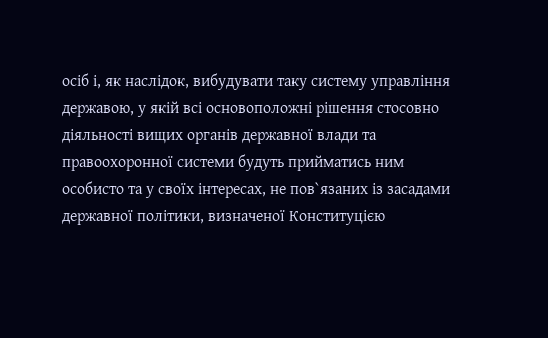осіб і, як наслідок, вибудувати таку систему управління державою, у якій всі основоположні рішення стосовно діяльності вищих органів державної влади та правоохоронної системи будуть прийматись ним особисто та у своїх інтересах, не пов`язаних із засадами державної політики, визначеної Конституцією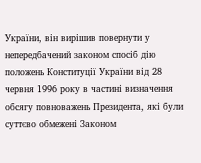України, він вирішив повернути у непередбачений законом спосіб дію положень Конституції України від 28 червня 1996 року в частині визначення обсягу повноважень Президента, які були суттєво обмежені Законом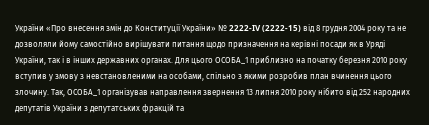України «Про внесення змін до Конституції України» № 2222-IV (2222-15) від 8 грудня 2004 року та не дозволяли йому самостійно вирішувати питання щодо призначення на керівні посади як в Уряді України, так і в інших державних органах. Для цього ОСОБА_1 приблизно на початку березня 2010 року вступив у змову з невстановленими на особами, спільно з якими розробив план вчинення цього злочину. Так, ОСОБА_1 організував направлення звернення 13 липня 2010 року нібито від 252 народних депутатів України з депутатських фракцій та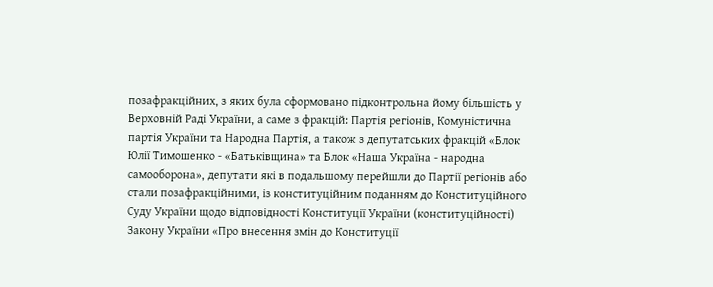позафракційних, з яких була сформовано підконтрольна йому більшість у Верховній Раді України, а саме з фракцій: Партія регіонів, Комуністична партія України та Народна Партія, а також з депутатських фракцій «Блок Юлії Тимошенко - «Батьківщина» та Блок «Наша Україна - народна самооборона», депутати які в подальшому перейшли до Партії регіонів або стали позафракційними, із конституційним поданням до Конституційного Суду України щодо відповідності Конституції України (конституційності) Закону України «Про внесення змін до Конституції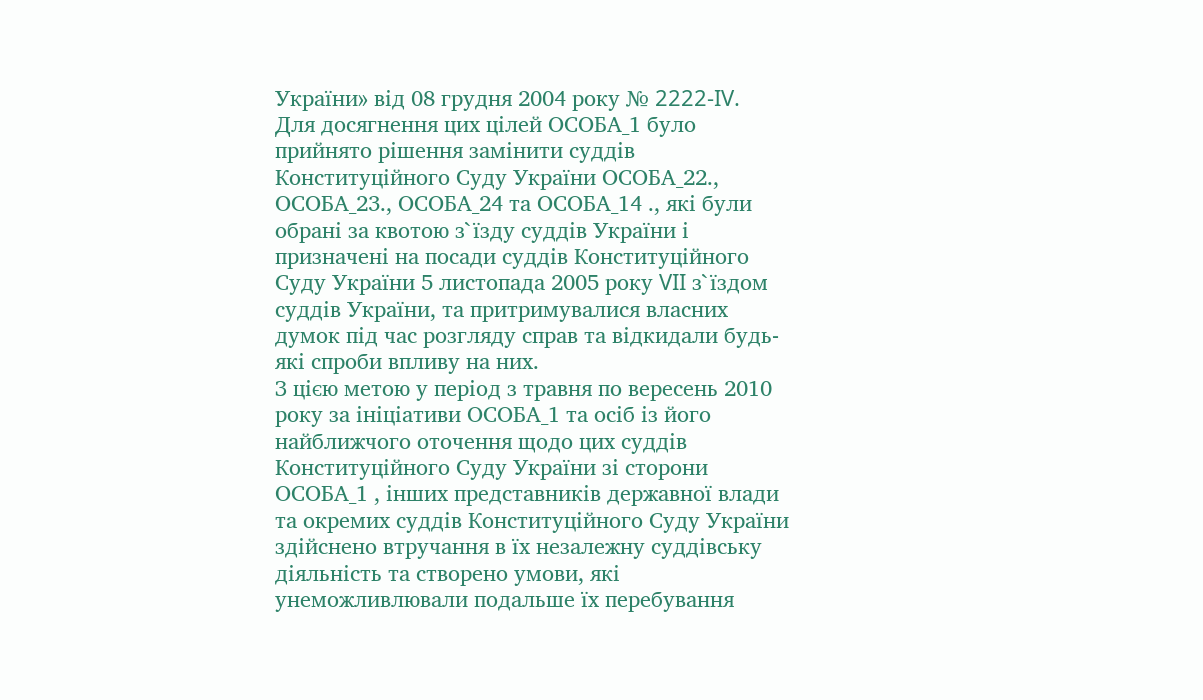України» від 08 грудня 2004 року № 2222-IV.
Для досягнення цих цілей ОСОБА_1 було прийнято рішення замінити суддів Конституційного Суду України ОСОБА_22., ОСОБА_23., ОСОБА_24 та ОСОБА_14 ., які були обрані за квотою з`їзду суддів України і призначені на посади суддів Конституційного Суду України 5 листопада 2005 року VII з`їздом суддів України, та притримувалися власних думок під час розгляду справ та відкидали будь-які спроби впливу на них.
З цією метою у період з травня по вересень 2010 року за ініціативи ОСОБА_1 та осіб із його найближчого оточення щодо цих суддів Конституційного Суду України зі сторони ОСОБА_1 , інших представників державної влади та окремих суддів Конституційного Суду України здійснено втручання в їх незалежну суддівську діяльність та створено умови, які унеможливлювали подальше їх перебування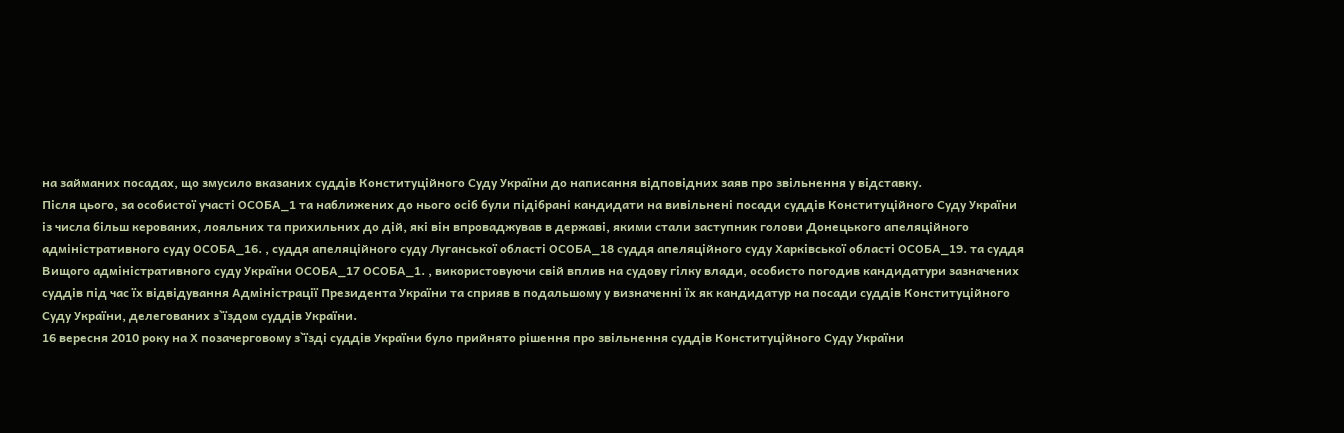на займаних посадах, що змусило вказаних суддів Конституційного Суду України до написання відповідних заяв про звільнення у відставку.
Після цього, за особистої участі ОСОБА_1 та наближених до нього осіб були підібрані кандидати на вивільнені посади суддів Конституційного Суду України із числа більш керованих, лояльних та прихильних до дій, які він впроваджував в державі, якими стали заступник голови Донецького апеляційного адміністративного суду ОСОБА_16. , суддя апеляційного суду Луганської області ОСОБА_18 суддя апеляційного суду Харківської області ОСОБА_19. та суддя Вищого адміністративного суду України ОСОБА_17 ОСОБА_1. , використовуючи свій вплив на судову гілку влади, особисто погодив кандидатури зазначених суддів під час їх відвідування Адміністрації Президента України та сприяв в подальшому у визначенні їх як кандидатур на посади суддів Конституційного Суду України, делегованих з`їздом суддів України.
16 вересня 2010 року на Х позачерговому з`їзді суддів України було прийнято рішення про звільнення суддів Конституційного Суду України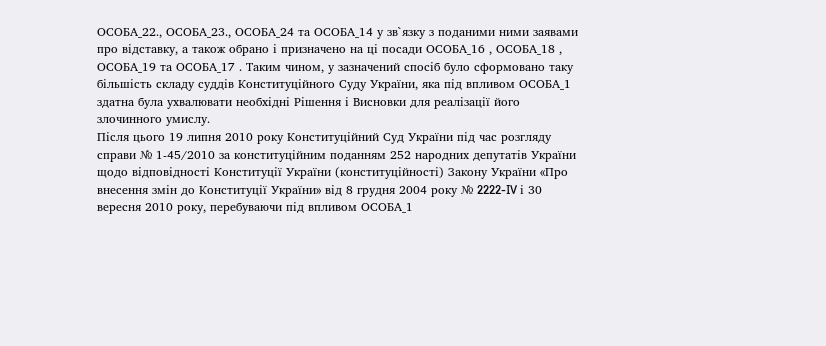ОСОБА_22., ОСОБА_23., ОСОБА_24 та ОСОБА_14 у зв`язку з поданими ними заявами про відставку, а також обрано і призначено на ці посади ОСОБА_16 , ОСОБА_18 , ОСОБА_19 та ОСОБА_17 . Таким чином, у зазначений спосіб було сформовано таку більшість складу суддів Конституційного Суду України, яка під впливом ОСОБА_1 здатна була ухвалювати необхідні Рішення і Висновки для реалізації його злочинного умислу.
Після цього 19 липня 2010 року Конституційний Суд України під час розгляду справи № 1-45/2010 за конституційним поданням 252 народних депутатів України щодо відповідності Конституції України (конституційності) Закону України «Про внесення змін до Конституції України» від 8 грудня 2004 року № 2222-IV і 30 вересня 2010 року, перебуваючи під впливом ОСОБА_1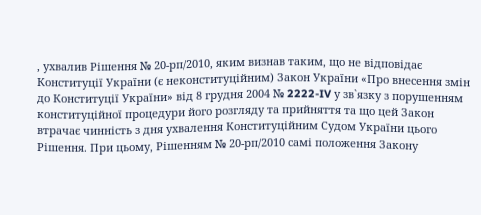, ухвалив Рішення № 20-рп/2010, яким визнав таким, що не відповідає Конституції України (є неконституційним) Закон України «Про внесення змін до Конституції України» від 8 грудня 2004 № 2222-IV у зв`язку з порушенням конституційної процедури його розгляду та прийняття та що цей Закон втрачає чинність з дня ухвалення Конституційним Судом України цього Рішення. При цьому, Рішенням № 20-рп/2010 самі положення Закону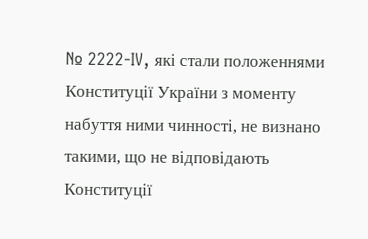№ 2222-IV, які стали положеннями Конституції України з моменту набуття ними чинності, не визнано такими, що не відповідають Конституції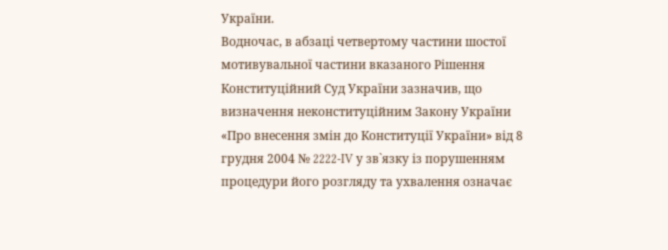України.
Водночас, в абзаці четвертому частини шостої мотивувальної частини вказаного Рішення Конституційний Суд України зазначив, що визначення неконституційним Закону України «Про внесення змін до Конституції України» від 8 грудня 2004 № 2222-IV у зв`язку із порушенням процедури його розгляду та ухвалення означає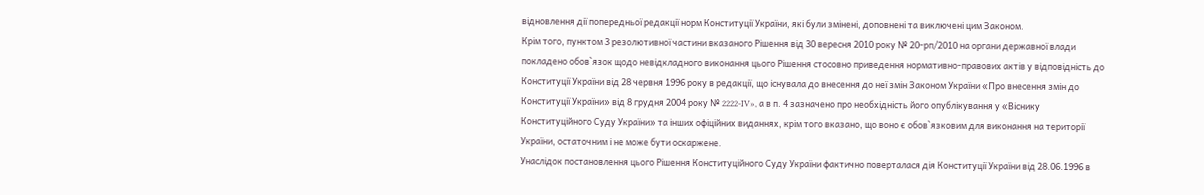відновлення дії попередньої редакції норм Конституції України, які були змінені, доповнені та виключені цим Законом.
Крім того, пунктом 3 резолютивної частини вказаного Рішення від 30 вересня 2010 року № 20-рп/2010 на органи державної влади покладено обов`язок щодо невідкладного виконання цього Рішення стосовно приведення нормативно-правових актів у відповідність до Конституції України від 28 червня 1996 року в редакції, що існувала до внесення до неї змін Законом України «Про внесення змін до Конституції України» від 8 грудня 2004 року № 2222-IV», а в п. 4 зазначено про необхідність його опублікування у «Віснику Конституційного Суду України» та інших офіційних виданнях, крім того вказано, що воно є обов`язковим для виконання на території України, остаточним і не може бути оскаржене.
Унаслідок постановлення цього Рішення Конституційного Суду України фактично поверталася дія Конституції України від 28.06.1996 в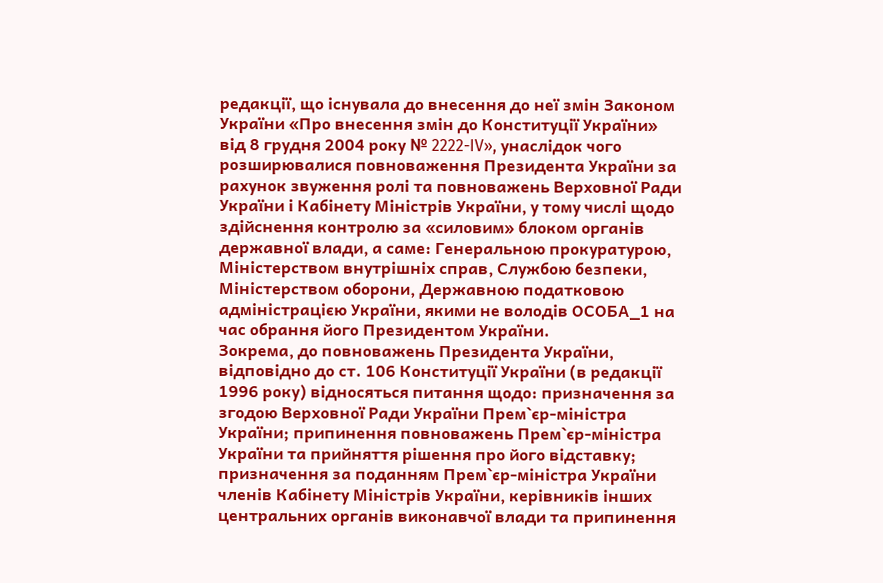редакції, що існувала до внесення до неї змін Законом України «Про внесення змін до Конституції України» від 8 грудня 2004 року № 2222-IV», унаслідок чого розширювалися повноваження Президента України за рахунок звуження ролі та повноважень Верховної Ради України і Кабінету Міністрів України, у тому числі щодо здійснення контролю за «силовим» блоком органів державної влади, а саме: Генеральною прокуратурою, Міністерством внутрішніх справ, Службою безпеки, Міністерством оборони, Державною податковою адміністрацією України, якими не володів ОСОБА_1 на час обрання його Президентом України.
Зокрема, до повноважень Президента України, відповідно до ст. 106 Конституції України (в редакції 1996 року) відносяться питання щодо: призначення за згодою Верховної Ради України Прем`єр-міністра України; припинення повноважень Прем`єр-міністра України та прийняття рішення про його відставку; призначення за поданням Прем`єр-міністра України членів Кабінету Міністрів України, керівників інших центральних органів виконавчої влади та припинення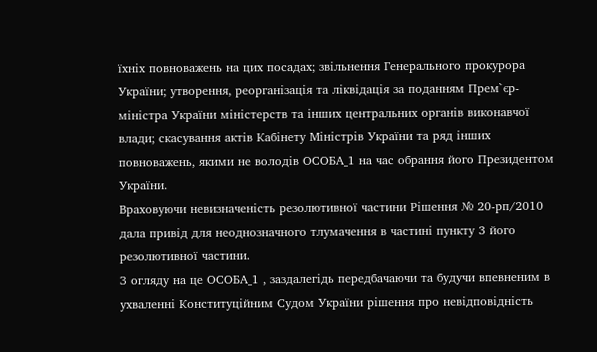їхніх повноважень на цих посадах; звільнення Генерального прокурора України; утворення, реорганізація та ліквідація за поданням Прем`єр-міністра України міністерств та інших центральних органів виконавчої влади; скасування актів Кабінету Міністрів України та ряд інших повноважень, якими не володів ОСОБА_1 на час обрання його Президентом України.
Враховуючи невизначеність резолютивної частини Рішення № 20-рп/2010 дала привід для неоднозначного тлумачення в частині пункту 3 його резолютивної частини.
З огляду на це ОСОБА_1 , заздалегідь передбачаючи та будучи впевненим в ухваленні Конституційним Судом України рішення про невідповідність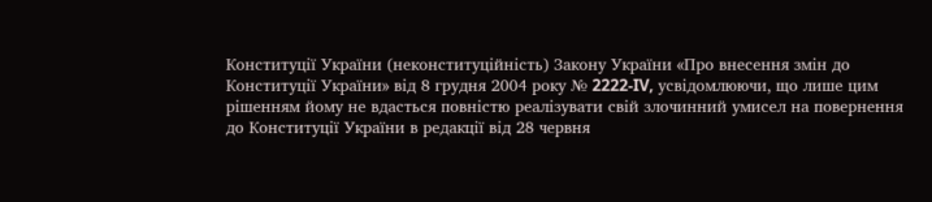Конституції України (неконституційність) Закону України «Про внесення змін до Конституції України» від 8 грудня 2004 року № 2222-IV, усвідомлюючи, що лише цим рішенням йому не вдасться повністю реалізувати свій злочинний умисел на повернення до Конституції України в редакції від 28 червня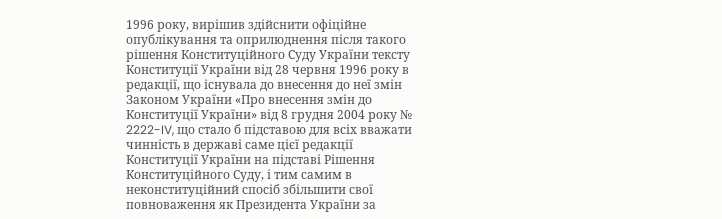1996 року, вирішив здійснити офіційне опублікування та оприлюднення після такого рішення Конституційного Суду України тексту Конституції України від 28 червня 1996 року в редакції, що існувала до внесення до неї змін Законом України «Про внесення змін до Конституції України» від 8 грудня 2004 року № 2222-IV, що стало б підставою для всіх вважати чинність в державі саме цієї редакції Конституції України на підставі Рішення Конституційного Суду, і тим самим в неконституційний спосіб збільшити свої повноваження як Президента України за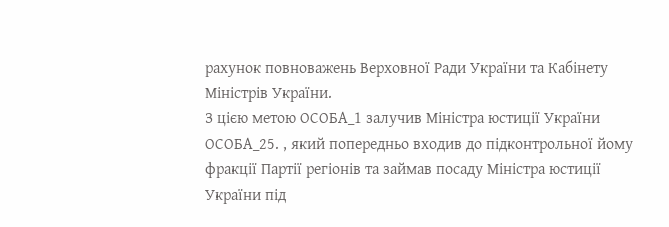рахунок повноважень Верховної Ради України та Кабінету Міністрів України.
З цією метою ОСОБА_1 залучив Міністра юстиції України ОСОБА_25. , який попередньо входив до підконтрольної йому фракції Партії регіонів та займав посаду Міністра юстиції України під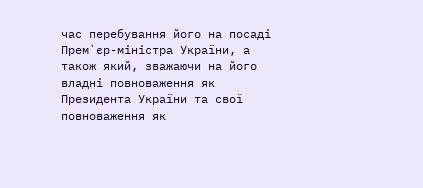час перебування його на посаді Прем`єр-міністра України, а також який, зважаючи на його владні повноваження як Президента України та свої повноваження як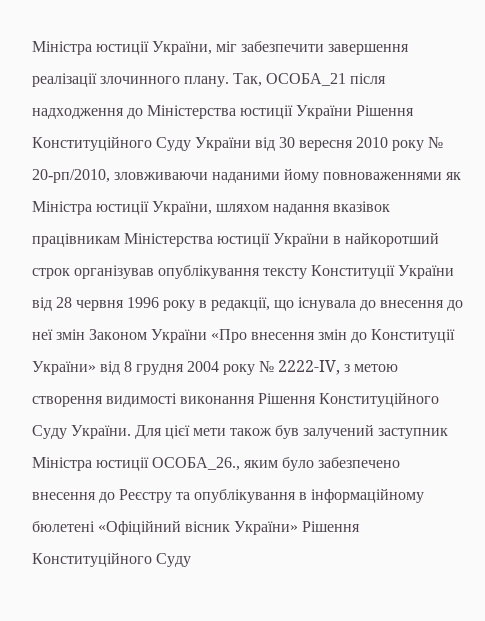Міністра юстиції України, міг забезпечити завершення реалізації злочинного плану. Так, ОСОБА_21 після надходження до Міністерства юстиції України Рішення Конституційного Суду України від 30 вересня 2010 року № 20-рп/2010, зловживаючи наданими йому повноваженнями як Міністра юстиції України, шляхом надання вказівок працівникам Міністерства юстиції України в найкоротший строк організував опублікування тексту Конституції України від 28 червня 1996 року в редакції, що існувала до внесення до неї змін Законом України «Про внесення змін до Конституції України» від 8 грудня 2004 року № 2222-IV, з метою створення видимості виконання Рішення Конституційного Суду України. Для цієї мети також був залучений заступник Міністра юстиції ОСОБА_26., яким було забезпечено внесення до Реєстру та опублікування в інформаційному бюлетені «Офіційний вісник України» Рішення Конституційного Суду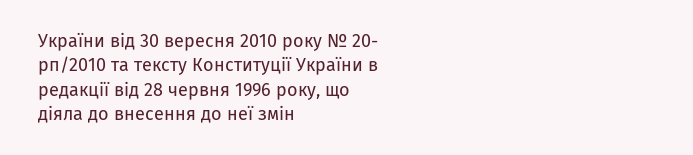України від 30 вересня 2010 року № 20-рп/2010 та тексту Конституції України в редакції від 28 червня 1996 року, що діяла до внесення до неї змін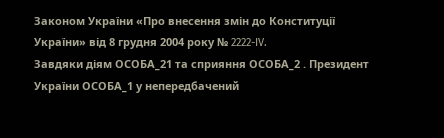Законом України «Про внесення змін до Конституції України» від 8 грудня 2004 року № 2222-IV.
Завдяки діям ОСОБА_21 та сприяння ОСОБА_2 . Президент України ОСОБА_1 у непередбачений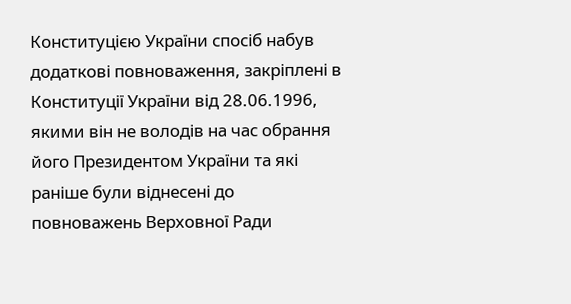Конституцією України спосіб набув додаткові повноваження, закріплені в Конституції України від 28.06.1996, якими він не володів на час обрання його Президентом України та які раніше були віднесені до повноважень Верховної Ради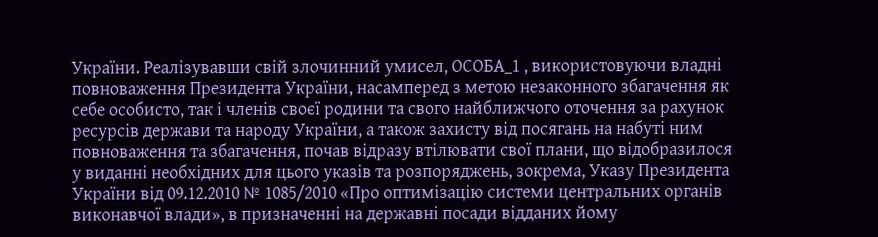України. Реалізувавши свій злочинний умисел, ОСОБА_1 , використовуючи владні повноваження Президента України, насамперед з метою незаконного збагачення як себе особисто, так і членів своєї родини та свого найближчого оточення за рахунок ресурсів держави та народу України, а також захисту від посягань на набуті ним повноваження та збагачення, почав відразу втілювати свої плани, що відобразилося у виданні необхідних для цього указів та розпоряджень, зокрема, Указу Президента України від 09.12.2010 № 1085/2010 «Про оптимізацію системи центральних органів виконавчої влади», в призначенні на державні посади відданих йому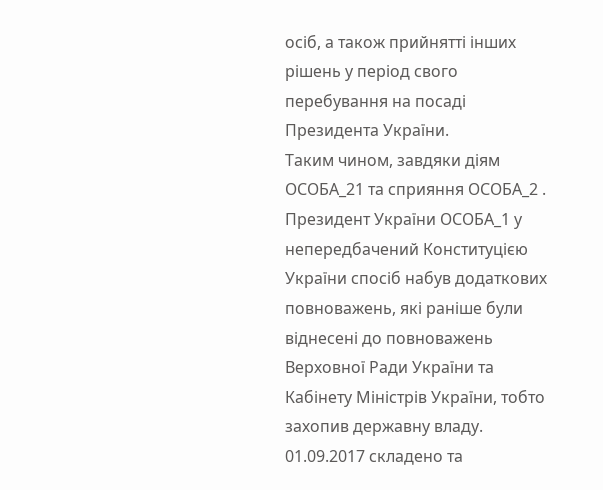осіб, а також прийнятті інших рішень у період свого перебування на посаді Президента України.
Таким чином, завдяки діям ОСОБА_21 та сприяння ОСОБА_2 . Президент України ОСОБА_1 у непередбачений Конституцією України спосіб набув додаткових повноважень, які раніше були віднесені до повноважень Верховної Ради України та Кабінету Міністрів України, тобто захопив державну владу.
01.09.2017 складено та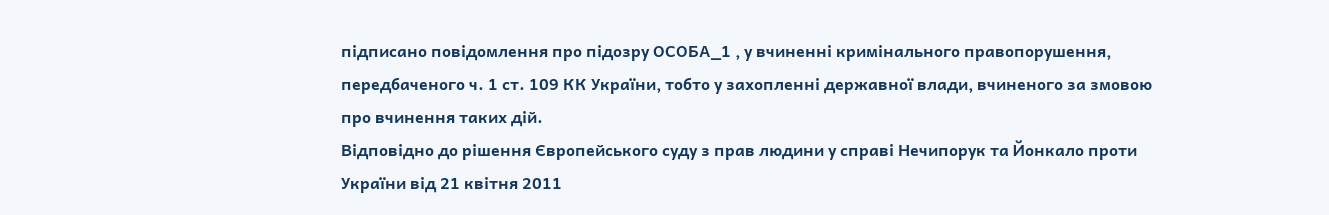підписано повідомлення про підозру ОСОБА_1 , у вчиненні кримінального правопорушення, передбаченого ч. 1 ст. 109 КК України, тобто у захопленні державної влади, вчиненого за змовою про вчинення таких дій.
Відповідно до рішення Європейського суду з прав людини у справі Нечипорук та Йонкало проти України від 21 квітня 2011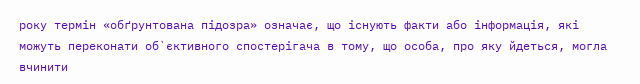року термін «обґрунтована підозра» означає, що існують факти або інформація, які можуть переконати об`єктивного спостерігача в тому, що особа, про яку йдеться, могла вчинити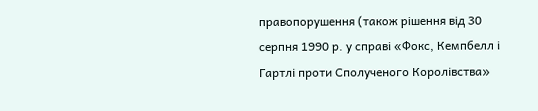правопорушення (також рішення від 30 серпня 1990 р. у справі «Фокс, Кемпбелл і Гартлі проти Сполученого Королівства»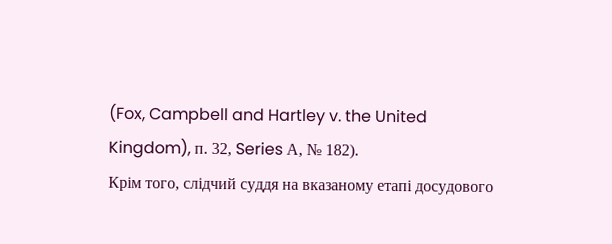(Fox, Campbell and Hartley v. the United Kingdom), п. 32, Series А, № 182).
Крім того, слідчий суддя на вказаному етапі досудового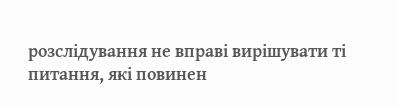розслідування не вправі вирішувати ті питання, які повинен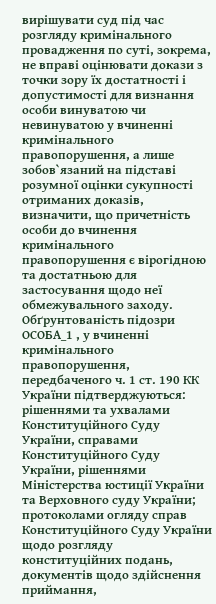вирішувати суд під час розгляду кримінального провадження по суті, зокрема, не вправі оцінювати докази з точки зору їх достатності і допустимості для визнання особи винуватою чи невинуватою у вчиненні кримінального правопорушення, а лише зобов`язаний на підставі розумної оцінки сукупності отриманих доказів, визначити, що причетність особи до вчинення кримінального правопорушення є вірогідною та достатньою для застосування щодо неї обмежувального заходу.
Обґрунтованість підозри ОСОБА_1 , у вчиненні кримінального правопорушення, передбаченого ч. 1 ст. 190 КК України підтверджуються: рішеннями та ухвалами Конституційного Суду України, справами Конституційного Суду України, рішеннями Міністерства юстиції України та Верховного суду України; протоколами огляду справ Конституційного Суду України щодо розгляду конституційних подань, документів щодо здійснення приймання,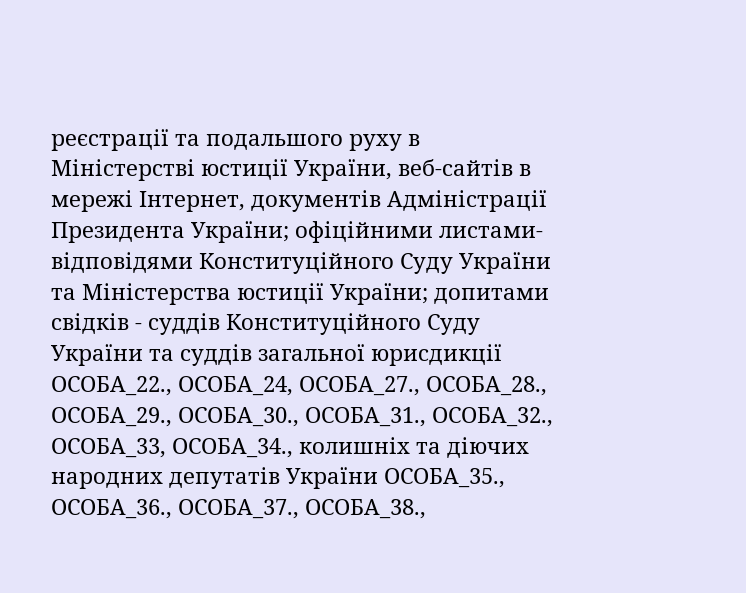реєстрації та подальшого руху в Міністерстві юстиції України, веб-сайтів в мережі Інтернет, документів Адміністрації Президента України; офіційними листами-відповідями Конституційного Суду України та Міністерства юстиції України; допитами свідків - суддів Конституційного Суду України та суддів загальної юрисдикції ОСОБА_22., ОСОБА_24, ОСОБА_27., ОСОБА_28., ОСОБА_29., ОСОБА_30., ОСОБА_31., ОСОБА_32., ОСОБА_33, ОСОБА_34., колишніх та діючих народних депутатів України ОСОБА_35., ОСОБА_36., ОСОБА_37., ОСОБА_38.,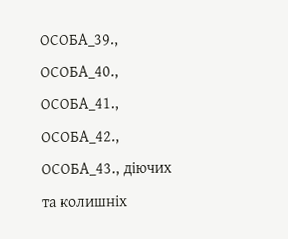ОСОБА_39., ОСОБА_40., ОСОБА_41., ОСОБА_42., ОСОБА_43., діючих та колишніх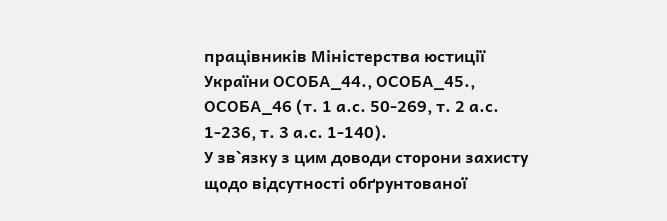працівників Міністерства юстиції України ОСОБА_44., ОСОБА_45., ОСОБА_46 (т. 1 а.с. 50-269, т. 2 а.с. 1-236, т. 3 а.с. 1-140).
У зв`язку з цим доводи сторони захисту щодо відсутності обґрунтованої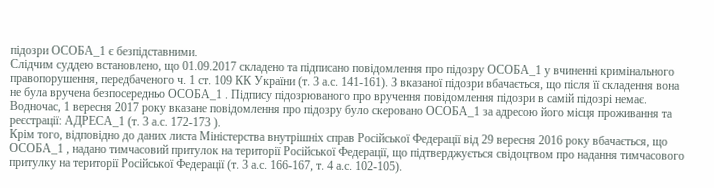підозри ОСОБА_1 є безпідставними.
Слідчим суддею встановлено, що 01.09.2017 складено та підписано повідомлення про підозру ОСОБА_1 у вчиненні кримінального правопорушення, передбаченого ч. 1 ст. 109 КК України (т. 3 а.с. 141-161). З вказаної підозри вбачається, що після її складення вона не була вручена безпосередньо ОСОБА_1 . Підпису підозрюваного про вручення повідомлення підозри в самій підозрі немає.
Водночас, 1 вересня 2017 року вказане повідомлення про підозру було скеровано ОСОБА_1 за адресою його місця проживання та реєстрації: АДРЕСА_1 (т. 3 а.с. 172-173 ).
Крім того, відповідно до даних листа Міністерства внутрішніх справ Російської Федерації від 29 вересня 2016 року вбачається, що ОСОБА_1 , надано тимчасовий притулок на території Російської Федерації, що підтверджується свідоцтвом про надання тимчасового притулку на території Російської Федерації (т. 3 а.с. 166-167, т. 4 а.с. 102-105).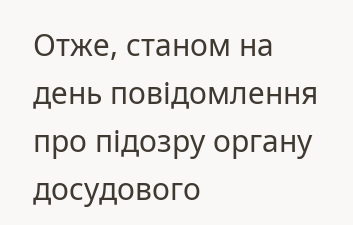Отже, станом на день повідомлення про підозру органу досудового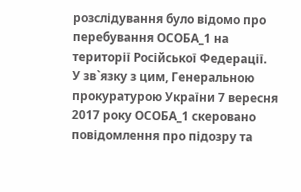розслідування було відомо про перебування ОСОБА_1 на території Російської Федерації.
У зв`язку з цим, Генеральною прокуратурою України 7 вересня 2017 року ОСОБА_1 скеровано повідомлення про підозру та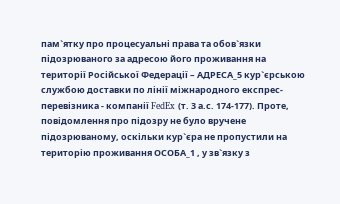пам`ятку про процесуальні права та обов`язки підозрюваного за адресою його проживання на території Російської Федерації – АДРЕСА_5 кур`єрською службою доставки по лінії міжнародного експрес-перевізника - компанії FedEx (т. 3 а.с. 174-177). Проте, повідомлення про підозру не було вручене підозрюваному, оскільки кур`єра не пропустили на територію проживання ОСОБА_1 , у зв`язку з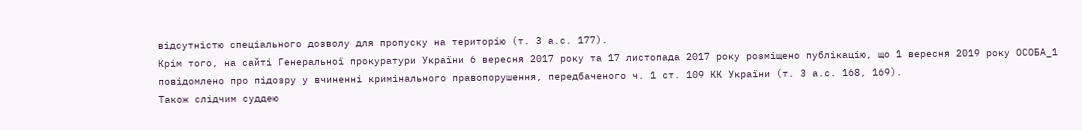відсутністю спеціального дозволу для пропуску на територію (т. 3 а.с. 177).
Крім того, на сайті Генеральної прокуратури України 6 вересня 2017 року та 17 листопада 2017 року розміщено публікацію, що 1 вересня 2019 року ОСОБА_1 повідомлено про підозру у вчиненні кримінального правопорушення, передбаченого ч. 1 ст. 109 КК України (т. 3 а.с. 168, 169).
Також слідчим суддею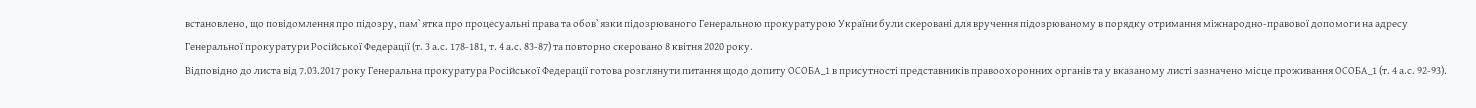встановлено, що повідомлення про підозру, пам`ятка про процесуальні права та обов`язки підозрюваного Генеральною прокуратурою України були скеровані для вручення підозрюваному в порядку отримання міжнародно-правової допомоги на адресу Генеральної прокуратури Російської Федерації (т. 3 а.с. 178-181, т. 4 а.с. 83-87) та повторно скеровано 8 квітня 2020 року.
Відповідно до листа від 7.03.2017 року Генеральна прокуратура Російської Федерації готова розглянути питання щодо допиту ОСОБА_1 в присутності представників правоохоронних органів та у вказаному листі зазначено місце проживання ОСОБА_1 (т. 4 а.с. 92-93).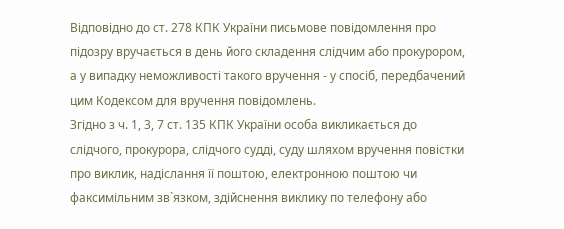Відповідно до ст. 278 КПК України письмове повідомлення про підозру вручається в день його складення слідчим або прокурором, а у випадку неможливості такого вручення - у спосіб, передбачений цим Кодексом для вручення повідомлень.
Згідно з ч. 1, 3, 7 ст. 135 КПК України особа викликається до слідчого, прокурора, слідчого судді, суду шляхом вручення повістки про виклик, надіслання її поштою, електронною поштою чи факсимільним зв`язком, здійснення виклику по телефону або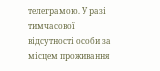телеграмою. У разі тимчасової відсутності особи за місцем проживання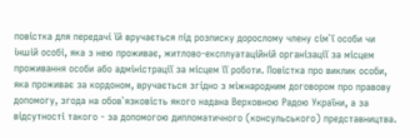повістка для передачі їй вручається під розписку дорослому члену сім`ї особи чи іншій особі, яка з нею проживає, житлово-експлуатаційній організації за місцем проживання особи або адміністрації за місцем її роботи. Повістка про виклик особи, яка проживає за кордоном, вручається згідно з міжнародним договором про правову допомогу, згода на обов`язковість якого надана Верховною Радою України, а за відсутності такого - за допомогою дипломатичного (консульського) представництва.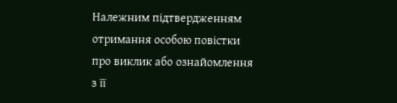Належним підтвердженням отримання особою повістки про виклик або ознайомлення з її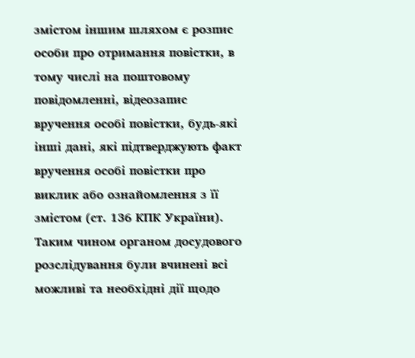змістом іншим шляхом є розпис особи про отримання повістки, в тому числі на поштовому повідомленні, відеозапис вручення особі повістки, будь-які інші дані, які підтверджують факт вручення особі повістки про виклик або ознайомлення з її змістом (ст. 136 КПК України).
Таким чином органом досудового розслідування були вчинені всі можливі та необхідні дії щодо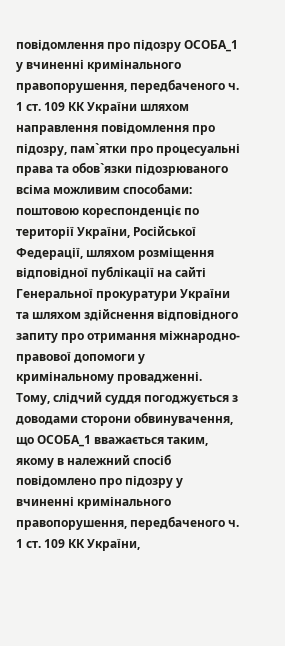повідомлення про підозру ОСОБА_1 у вчиненні кримінального правопорушення, передбаченого ч. 1 ст. 109 КК України шляхом направлення повідомлення про підозру, пам`ятки про процесуальні права та обов`язки підозрюваного всіма можливим способами: поштовою кореспонденціє по території України, Російської Федерації, шляхом розміщення відповідної публікації на сайті Генеральної прокуратури України та шляхом здійснення відповідного запиту про отримання міжнародно-правової допомоги у кримінальному провадженні.
Тому, слідчий суддя погоджується з доводами сторони обвинувачення, що ОСОБА_1 вважається таким, якому в належний спосіб повідомлено про підозру у вчиненні кримінального правопорушення, передбаченого ч. 1 ст. 109 КК України,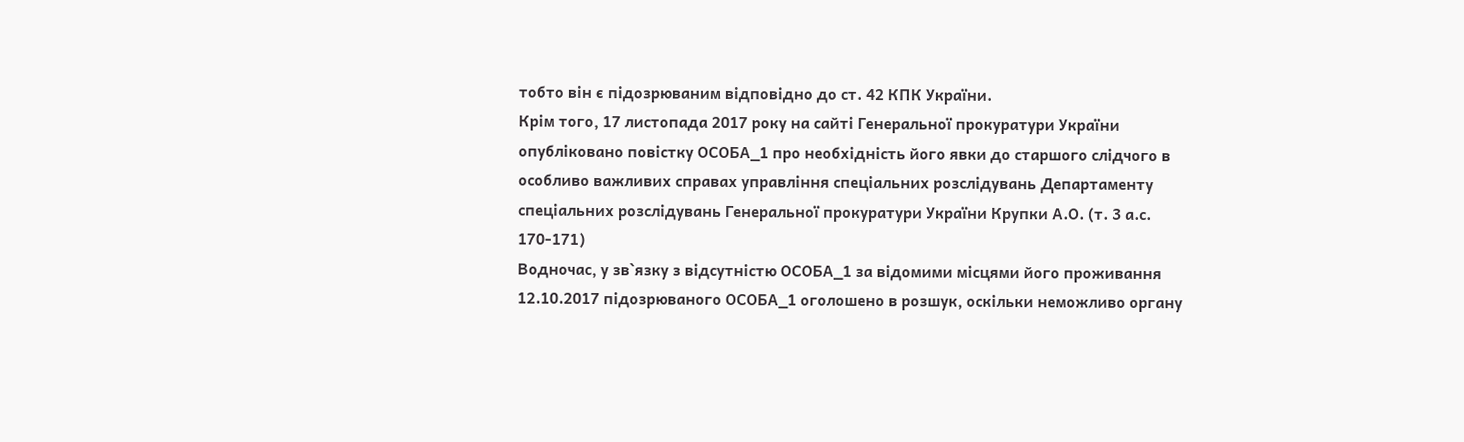тобто він є підозрюваним відповідно до ст. 42 КПК України.
Крім того, 17 листопада 2017 року на сайті Генеральної прокуратури України опубліковано повістку ОСОБА_1 про необхідність його явки до старшого слідчого в особливо важливих справах управління спеціальних розслідувань Департаменту спеціальних розслідувань Генеральної прокуратури України Крупки А.О. (т. 3 а.с. 170-171)
Водночас, у зв`язку з відсутністю ОСОБА_1 за відомими місцями його проживання 12.10.2017 підозрюваного ОСОБА_1 оголошено в розшук, оскільки неможливо органу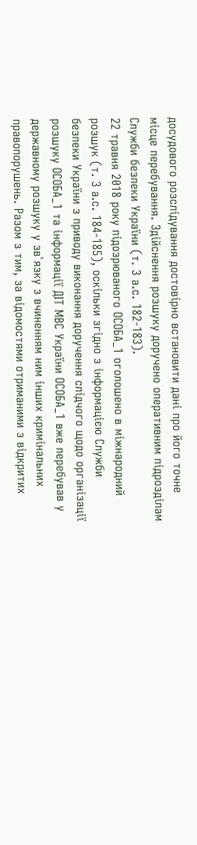досудового розслідування достовірно встановити дані про його точне місце перебування. Здійснення розшуку доручено оперативним підрозділам Служби безпеки України (т. 3 а.с. 182-183).
22 травня 2018 року підозрюваного ОСОБА_1 оголошено в міжнародний розшук (т. 3 а.с. 184-185), оскільки згідно з інформацією Служби безпеки України з приводу виконання доручення слідчого щодо організації розшуку ОСОБА_1 та інформації ДІТ МВС України ОСОБА_1 вже перебував у державному розшуку у зв`язку з вчиненням ним інших кримінальних правопорушень. Разом з тим, за відомостями отриманими з відкритих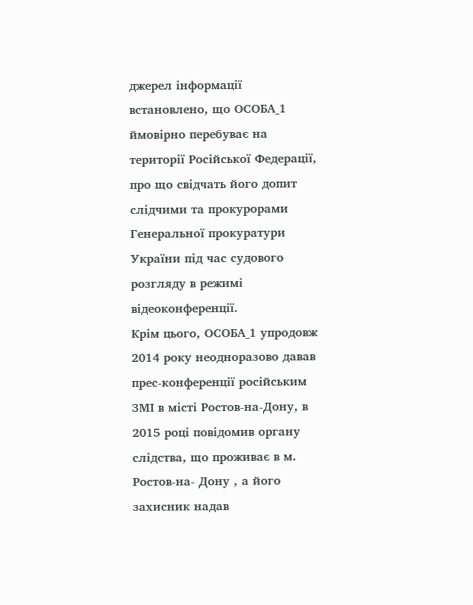джерел інформації встановлено, що ОСОБА_1 ймовірно перебуває на території Російської Федерації, про що свідчать його допит слідчими та прокурорами Генеральної прокуратури України під час судового розгляду в режимі відеоконференції.
Крім цього, ОСОБА_1 упродовж 2014 року неодноразово давав прес-конференції російським ЗМІ в місті Ростов-на-Дону, в 2015 році повідомив органу слідства, що проживає в м. Ростов-на- Дону , а його захисник надав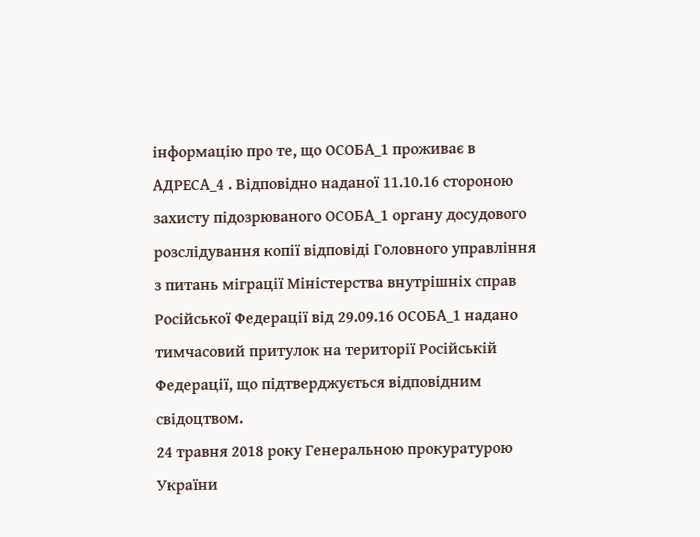інформацію про те, що ОСОБА_1 проживає в АДРЕСА_4 . Відповідно наданої 11.10.16 стороною захисту підозрюваного ОСОБА_1 органу досудового розслідування копії відповіді Головного управління з питань міграції Міністерства внутрішніх справ Російської Федерації від 29.09.16 ОСОБА_1 надано тимчасовий притулок на території Російській Федерації, що підтверджується відповідним свідоцтвом.
24 травня 2018 року Генеральною прокуратурою України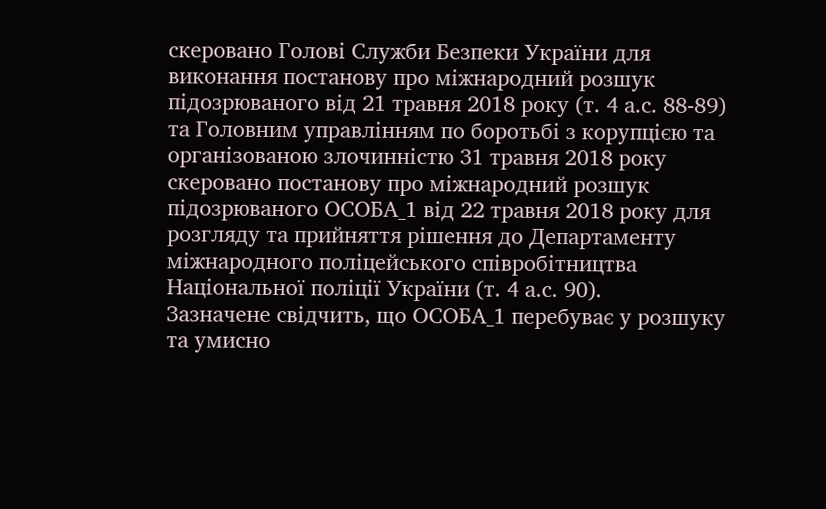скеровано Голові Служби Безпеки України для виконання постанову про міжнародний розшук підозрюваного від 21 травня 2018 року (т. 4 а.с. 88-89) та Головним управлінням по боротьбі з корупцією та організованою злочинністю 31 травня 2018 року скеровано постанову про міжнародний розшук підозрюваного ОСОБА_1 від 22 травня 2018 року для розгляду та прийняття рішення до Департаменту міжнародного поліцейського співробітництва Національної поліції України (т. 4 а.с. 90).
Зазначене свідчить, що ОСОБА_1 перебуває у розшуку та умисно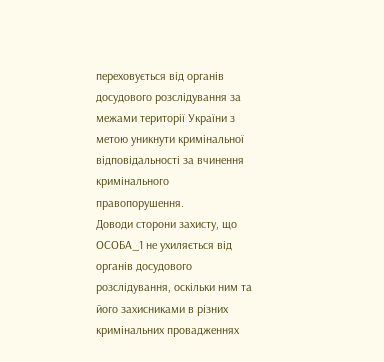переховується від органів досудового розслідування за межами території України з метою уникнути кримінальної відповідальності за вчинення кримінального правопорушення.
Доводи сторони захисту, що ОСОБА_1 не ухиляється від органів досудового розслідування, оскільки ним та його захисниками в різних кримінальних провадженнях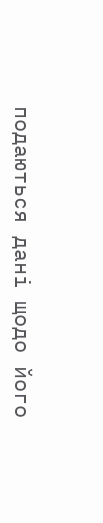подаються дані щодо його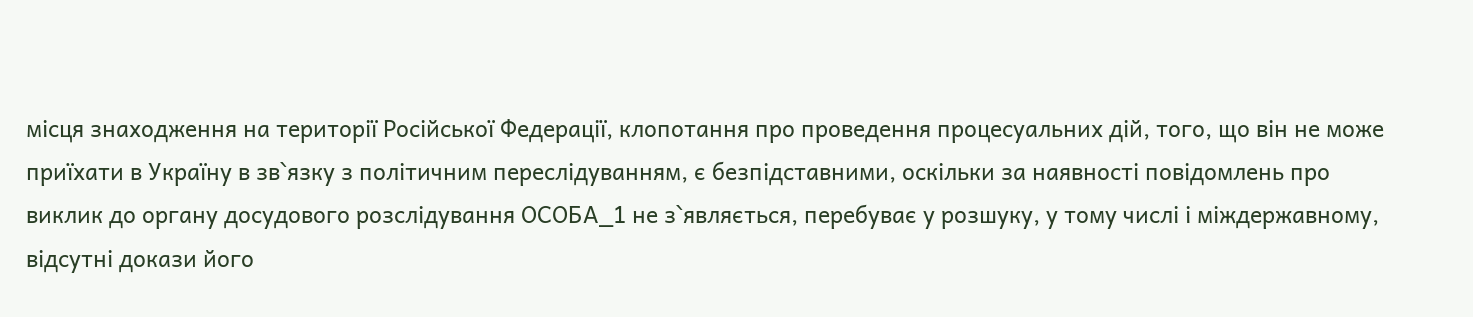місця знаходження на території Російської Федерації, клопотання про проведення процесуальних дій, того, що він не може приїхати в Україну в зв`язку з політичним переслідуванням, є безпідставними, оскільки за наявності повідомлень про виклик до органу досудового розслідування ОСОБА_1 не з`являється, перебуває у розшуку, у тому числі і міждержавному, відсутні докази його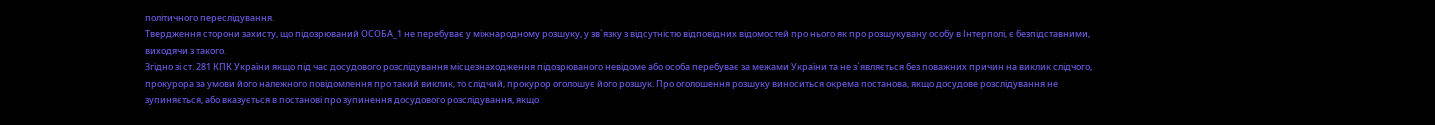політичного переслідування.
Твердження сторони захисту, що підозрюваний ОСОБА_1 не перебуває у міжнародному розшуку, у зв`язку з відсутністю відповідних відомостей про нього як про розшукувану особу в Інтерполі, є безпідставними, виходячи з такого.
Згідно зі ст. 281 КПК України якщо під час досудового розслідування місцезнаходження підозрюваного невідоме або особа перебуває за межами України та не з`являється без поважних причин на виклик слідчого, прокурора за умови його належного повідомлення про такий виклик, то слідчий, прокурор оголошує його розшук. Про оголошення розшуку виноситься окрема постанова, якщо досудове розслідування не зупиняється, або вказується в постанові про зупинення досудового розслідування, якщо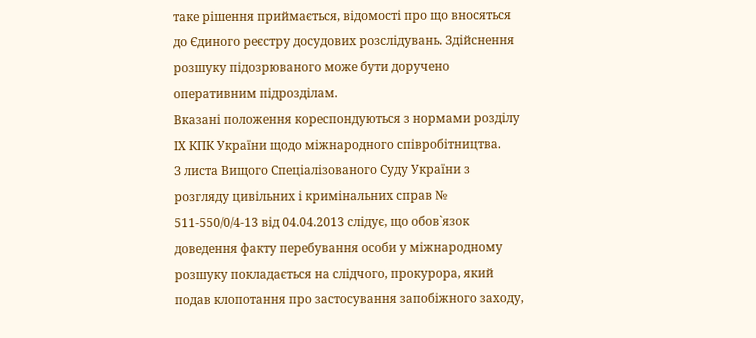таке рішення приймається, відомості про що вносяться до Єдиного реєстру досудових розслідувань. Здійснення розшуку підозрюваного може бути доручено оперативним підрозділам.
Вказані положення кореспондуються з нормами розділу ІХ КПК України щодо міжнародного співробітництва.
З листа Вищого Спеціалізованого Суду України з розгляду цивільних і кримінальних справ № 511-550/0/4-13 від 04.04.2013 слідує, що обов`язок доведення факту перебування особи у міжнародному розшуку покладається на слідчого, прокурора, який подав клопотання про застосування запобіжного заходу,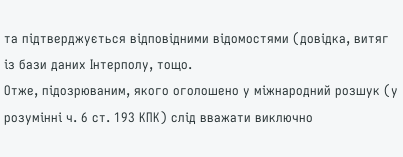та підтверджується відповідними відомостями (довідка, витяг із бази даних Інтерполу, тощо.
Отже, підозрюваним, якого оголошено у міжнародний розшук (у розумінні ч. 6 ст. 193 КПК) слід вважати виключно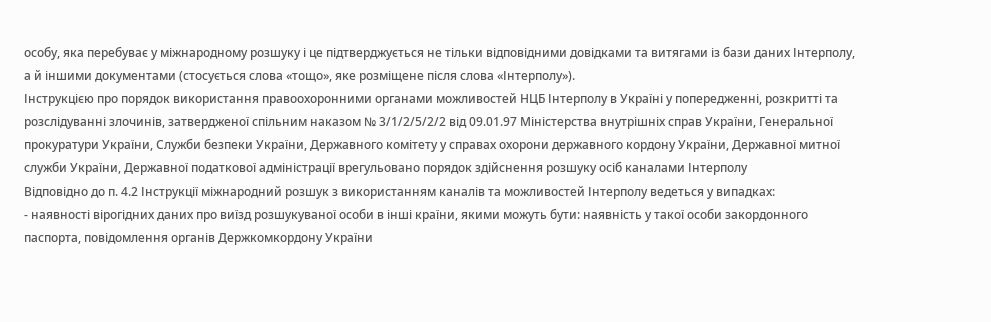особу, яка перебуває у міжнародному розшуку і це підтверджується не тільки відповідними довідками та витягами із бази даних Інтерполу, а й іншими документами (стосується слова «тощо», яке розміщене після слова «Інтерполу»).
Інструкцією про порядок використання правоохоронними органами можливостей НЦБ Інтерполу в Україні у попередженні, розкритті та розслідуванні злочинів, затвердженої спільним наказом № 3/1/2/5/2/2 від 09.01.97 Міністерства внутрішніх справ України, Генеральної прокуратури України, Служби безпеки України, Державного комітету у справах охорони державного кордону України, Державної митної служби України, Державної податкової адміністрації врегульовано порядок здійснення розшуку осіб каналами Інтерполу
Відповідно до п. 4.2 Інструкції міжнародний розшук з використанням каналів та можливостей Інтерполу ведеться у випадках:
- наявності вірогідних даних про виїзд розшукуваної особи в інші країни, якими можуть бути: наявність у такої особи закордонного паспорта, повідомлення органів Держкомкордону України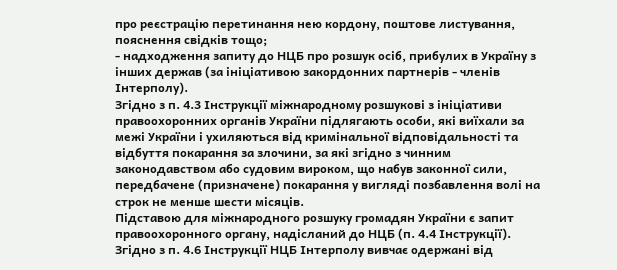про реєстрацію перетинання нею кордону, поштове листування, пояснення свідків тощо;
- надходження запиту до НЦБ про розшук осіб, прибулих в Україну з інших держав (за ініціативою закордонних партнерів - членів Інтерполу).
Згідно з п. 4.3 Інструкції міжнародному розшукові з ініціативи правоохоронних органів України підлягають особи, які виїхали за межі України і ухиляються від кримінальної відповідальності та відбуття покарання за злочини, за які згідно з чинним законодавством або судовим вироком, що набув законної сили, передбачене (призначене) покарання у вигляді позбавлення волі на строк не менше шести місяців.
Підставою для міжнародного розшуку громадян України є запит правоохоронного органу, надісланий до НЦБ (п. 4.4 Інструкції).
Згідно з п. 4.6 Інструкції НЦБ Інтерполу вивчає одержані від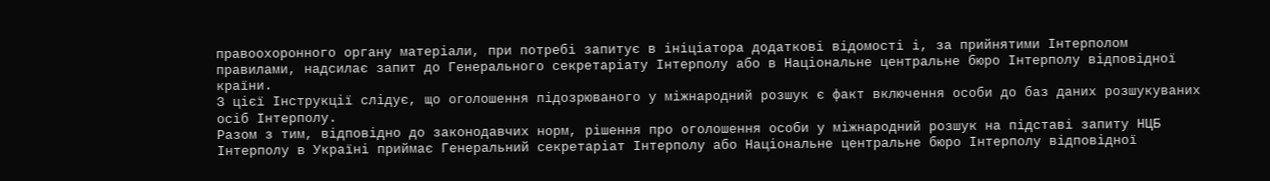правоохоронного органу матеріали, при потребі запитує в ініціатора додаткові відомості і, за прийнятими Інтерполом правилами, надсилає запит до Генерального секретаріату Інтерполу або в Національне центральне бюро Інтерполу відповідної країни.
З цієї Інструкції слідує, що оголошення підозрюваного у міжнародний розшук є факт включення особи до баз даних розшукуваних осіб Інтерполу.
Разом з тим, відповідно до законодавчих норм, рішення про оголошення особи у міжнародний розшук на підставі запиту НЦБ Інтерполу в Україні приймає Генеральний секретаріат Інтерполу або Національне центральне бюро Інтерполу відповідної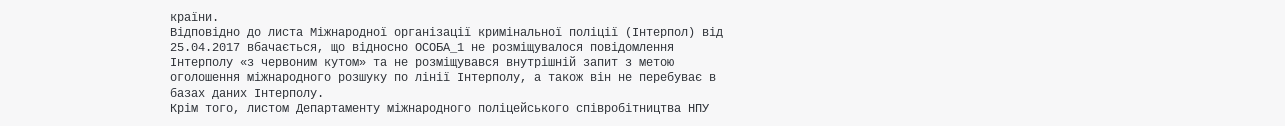країни.
Відповідно до листа Міжнародної організації кримінальної поліції (Інтерпол) від 25.04.2017 вбачається, що відносно ОСОБА_1 не розміщувалося повідомлення Інтерполу «з червоним кутом» та не розміщувався внутрішній запит з метою оголошення міжнародного розшуку по лінії Інтерполу, а також він не перебуває в базах даних Інтерполу.
Крім того, листом Департаменту міжнародного поліцейського співробітництва НПУ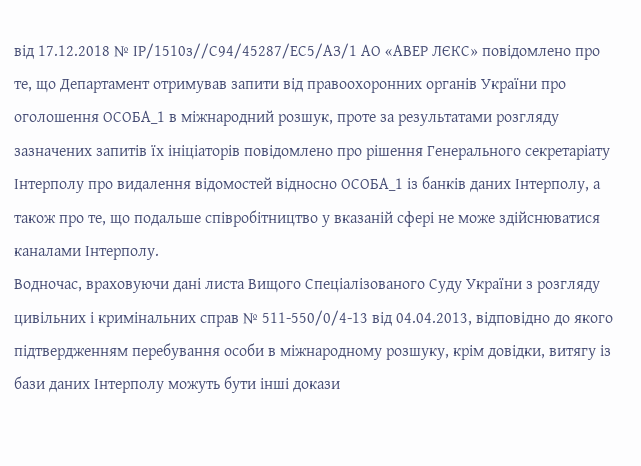від 17.12.2018 № ІР/1510з//С94/45287/ЕС5/АЗ/1 АО «АВЕР ЛЄКС» повідомлено про те, що Департамент отримував запити від правоохоронних органів України про оголошення ОСОБА_1 в міжнародний розшук, проте за результатами розгляду зазначених запитів їх ініціаторів повідомлено про рішення Генерального секретаріату Інтерполу про видалення відомостей відносно ОСОБА_1 із банків даних Інтерполу, а також про те, що подальше співробітництво у вказаній сфері не може здійснюватися каналами Інтерполу.
Водночас, враховуючи дані листа Вищого Спеціалізованого Суду України з розгляду цивільних і кримінальних справ № 511-550/0/4-13 від 04.04.2013, відповідно до якого підтвердженням перебування особи в міжнародному розшуку, крім довідки, витягу із бази даних Інтерполу можуть бути інші докази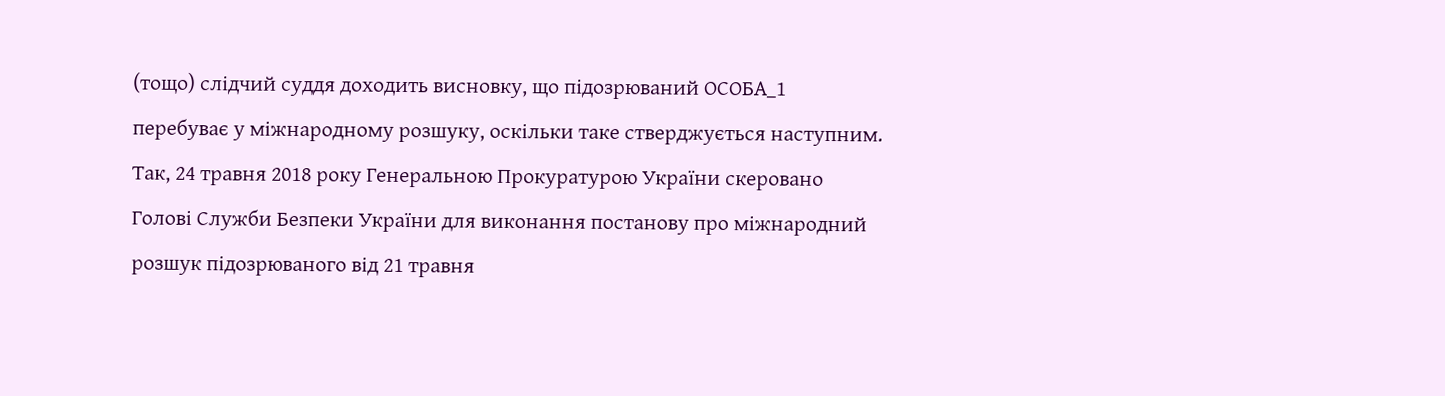(тощо) слідчий суддя доходить висновку, що підозрюваний ОСОБА_1 перебуває у міжнародному розшуку, оскільки таке стверджується наступним.
Так, 24 травня 2018 року Генеральною Прокуратурою України скеровано Голові Служби Безпеки України для виконання постанову про міжнародний розшук підозрюваного від 21 травня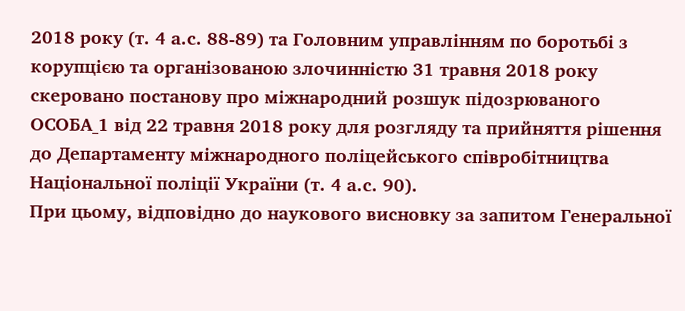2018 року (т. 4 а.с. 88-89) та Головним управлінням по боротьбі з корупцією та організованою злочинністю 31 травня 2018 року скеровано постанову про міжнародний розшук підозрюваного ОСОБА_1 від 22 травня 2018 року для розгляду та прийняття рішення до Департаменту міжнародного поліцейського співробітництва Національної поліції України (т. 4 а.с. 90).
При цьому, відповідно до наукового висновку за запитом Генеральної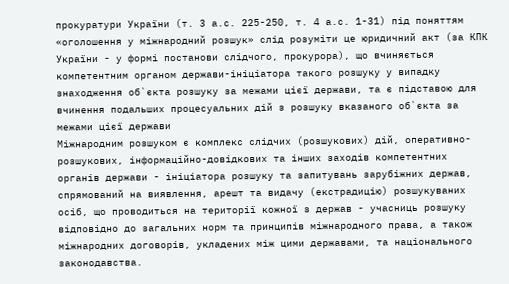прокуратури України (т. 3 а.с. 225-250, т. 4 а.с. 1-31) під поняттям «оголошення у міжнародний розшук» слід розуміти це юридичний акт (за КПК України - у формі постанови слідчого, прокурора), що вчиняється компетентним органом держави-ініціатора такого розшуку у випадку знаходження об`єкта розшуку за межами цієї держави, та є підставою для вчинення подальших процесуальних дій з розшуку вказаного об`єкта за межами цієї держави
Міжнародним розшуком є комплекс слідчих (розшукових) дій, оперативно-розшукових, інформаційно-довідкових та інших заходів компетентних органів держави - ініціатора розшуку та запитувань зарубіжних держав, спрямований на виявлення, арешт та видачу (екстрадицію) розшукуваних осіб, що проводиться на території кожної з держав - учасниць розшуку відповідно до загальних норм та принципів міжнародного права, а також міжнародних договорів, укладених між цими державами, та національного законодавства.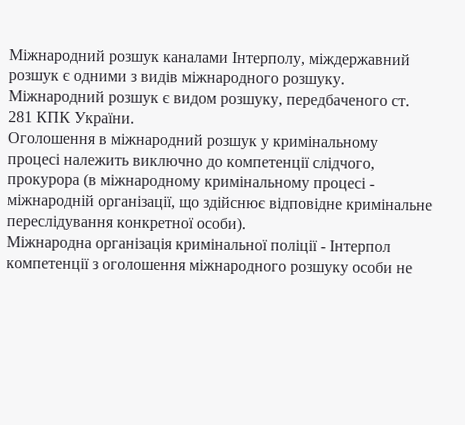Міжнародний розшук каналами Інтерполу, міждержавний розшук є одними з видів міжнародного розшуку.
Міжнародний розшук є видом розшуку, передбаченого ст. 281 КПК України.
Оголошення в міжнародний розшук у кримінальному процесі належить виключно до компетенції слідчого, прокурора (в міжнародному кримінальному процесі - міжнародній організації, що здійснює відповідне кримінальне переслідування конкретної особи).
Міжнародна організація кримінальної поліції - Інтерпол компетенції з оголошення міжнародного розшуку особи не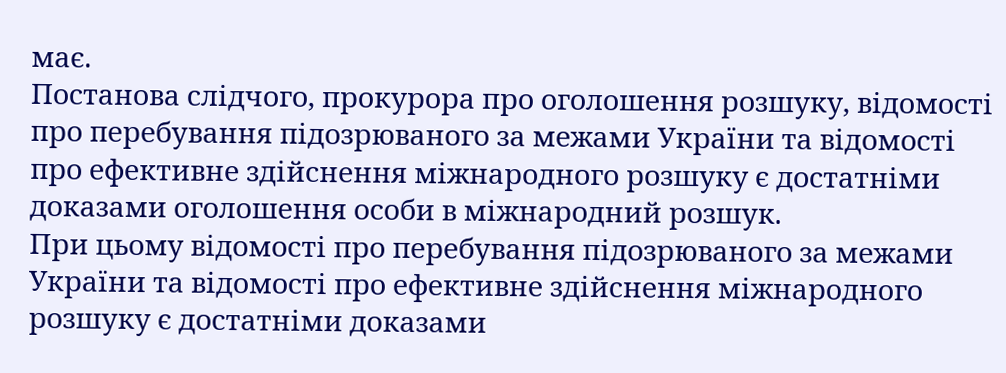має.
Постанова слідчого, прокурора про оголошення розшуку, відомості про перебування підозрюваного за межами України та відомості про ефективне здійснення міжнародного розшуку є достатніми доказами оголошення особи в міжнародний розшук.
При цьому відомості про перебування підозрюваного за межами України та відомості про ефективне здійснення міжнародного розшуку є достатніми доказами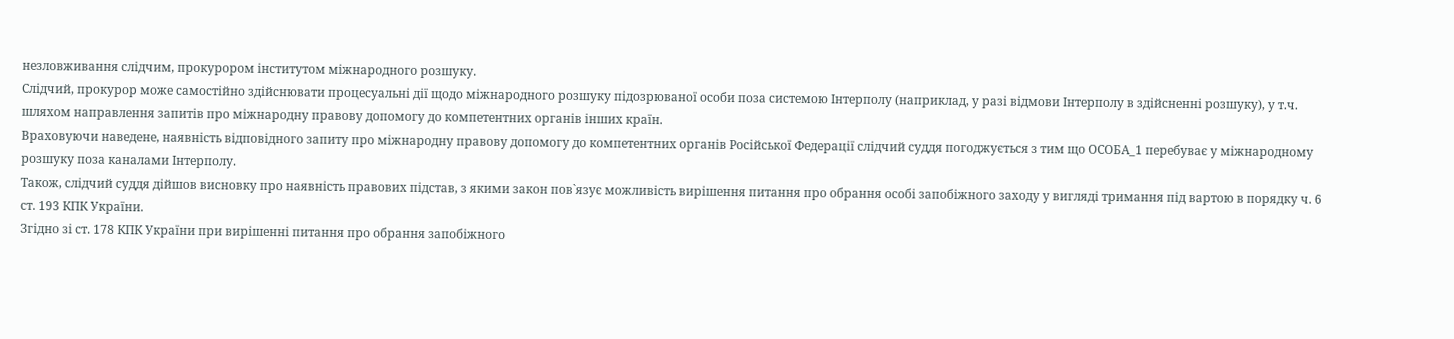незловживання слідчим, прокурором інститутом міжнародного розшуку.
Слідчий, прокурор може самостійно здійснювати процесуальні дії щодо міжнародного розшуку підозрюваної особи поза системою Інтерполу (наприклад, у разі відмови Інтерполу в здійсненні розшуку), у т.ч. шляхом направлення запитів про міжнародну правову допомогу до компетентних органів інших країн.
Враховуючи наведене, наявність відповідного запиту про міжнародну правову допомогу до компетентних органів Російської Федерації слідчий суддя погоджується з тим що ОСОБА_1 перебуває у міжнародному розшуку поза каналами Інтерполу.
Також, слідчий суддя дійшов висновку про наявність правових підстав, з якими закон пов`язує можливість вирішення питання про обрання особі запобіжного заходу у вигляді тримання під вартою в порядку ч. 6 ст. 193 КПК України.
Згідно зі ст. 178 КПК України при вирішенні питання про обрання запобіжного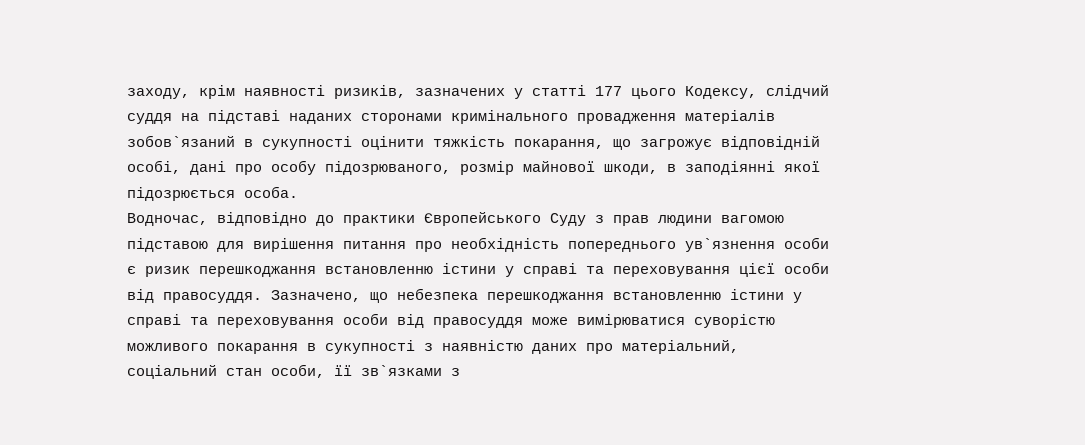заходу, крім наявності ризиків, зазначених у статті 177 цього Кодексу, слідчий суддя на підставі наданих сторонами кримінального провадження матеріалів зобов`язаний в сукупності оцінити тяжкість покарання, що загрожує відповідній особі, дані про особу підозрюваного, розмір майнової шкоди, в заподіянні якої підозрюється особа.
Водночас, відповідно до практики Європейського Суду з прав людини вагомою підставою для вирішення питання про необхідність попереднього ув`язнення особи є ризик перешкоджання встановленню істини у справі та переховування цієї особи від правосуддя. Зазначено, що небезпека перешкоджання встановленню істини у справі та переховування особи від правосуддя може вимірюватися суворістю можливого покарання в сукупності з наявністю даних про матеріальний, соціальний стан особи, її зв`язками з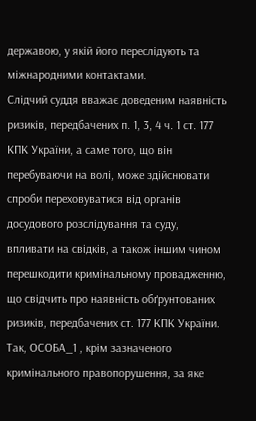державою, у якій його переслідують та міжнародними контактами.
Слідчий суддя вважає доведеним наявність ризиків, передбачених п. 1, 3, 4 ч. 1 ст. 177 КПК України, а саме того, що він перебуваючи на волі, може здійснювати спроби переховуватися від органів досудового розслідування та суду, впливати на свідків, а також іншим чином перешкодити кримінальному провадженню, що свідчить про наявність обґрунтованих ризиків, передбачених ст. 177 КПК України.
Так, ОСОБА_1 , крім зазначеного кримінального правопорушення, за яке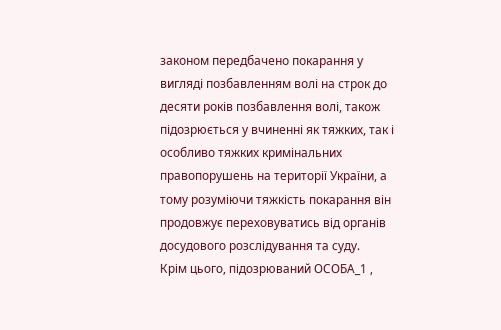законом передбачено покарання у вигляді позбавленням волі на строк до десяти років позбавлення волі, також підозрюється у вчиненні як тяжких, так і особливо тяжких кримінальних правопорушень на території України, а тому розуміючи тяжкість покарання він продовжує переховуватись від органів досудового розслідування та суду.
Крім цього, підозрюваний ОСОБА_1 ,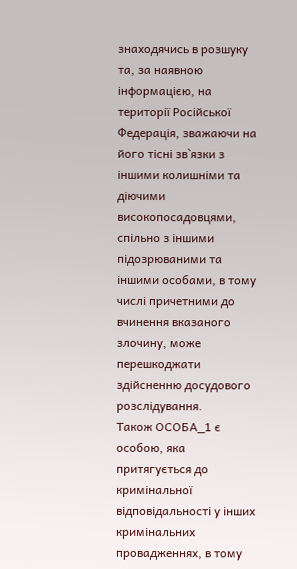знаходячись в розшуку та, за наявною інформацією, на території Російської Федерація, зважаючи на його тісні зв`язки з іншими колишніми та діючими високопосадовцями, спільно з іншими підозрюваними та іншими особами, в тому числі причетними до вчинення вказаного злочину, може перешкоджати здійсненню досудового розслідування.
Також ОСОБА_1 є особою, яка притягується до кримінальної відповідальності у інших кримінальних провадженнях, в тому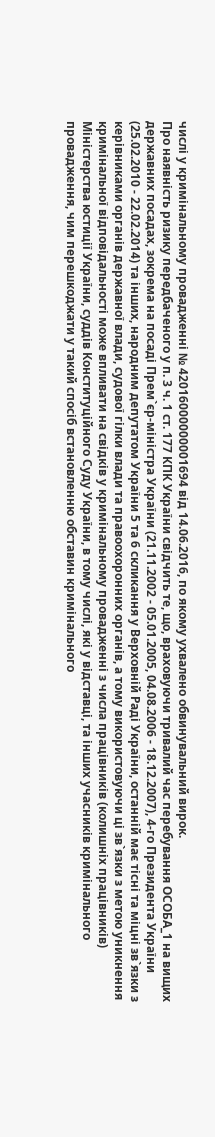числі у кримінальному провадженні № 42016000000001694 від 14.06.2016, по якому ухвалено обвинувальний вирок.
Про наявність ризику передбаченого у п. 3 ч. 1 ст. 177 КПК України свідчить те, що, враховуючи тривалий час перебування ОСОБА_1 на вищих державних посадах, зокрема на посаді Прем`єр-міністра України (21.11.2002 - 05.01.2005, 04.08.2006 - 18.12.2007), 4-го Президента України (25.02.2010 - 22.02.2014) та інших, народним депутатом України 5 та 6 скликання у Верховній Раді України, останній має тісні та міцні зв`язки з керівниками органів державної влади, судової гілки влади та правоохоронних органів, а тому використовуючи ці зв`язки з метою уникнення кримінальної відповідальності може впливати на свідків у кримінальному провадженні з числа працівників (колишніх працівників) Міністерства юстиції України, суддів Конституційного Суду України, в тому числі, які у відставці, та інших учасників кримінального провадження, чим перешкоджати у такий спосіб встановленню обставин кримінального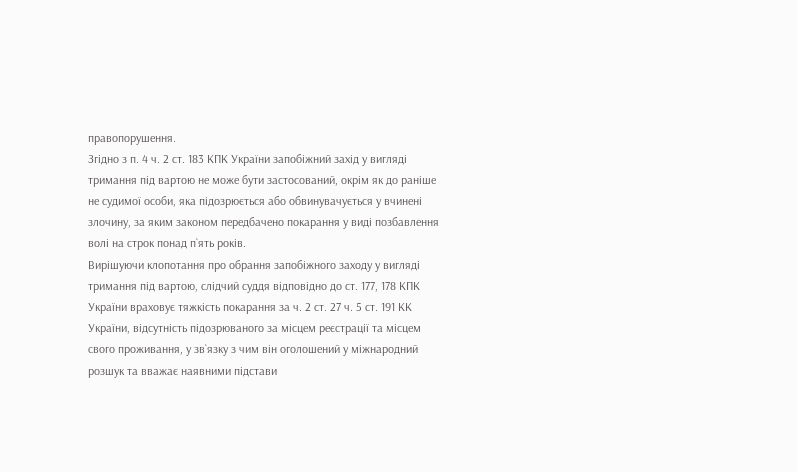правопорушення.
Згідно з п. 4 ч. 2 ст. 183 КПК України запобіжний захід у вигляді тримання під вартою не може бути застосований, окрім як до раніше не судимої особи, яка підозрюється або обвинувачується у вчинені злочину, за яким законом передбачено покарання у виді позбавлення волі на строк понад п`ять років.
Вирішуючи клопотання про обрання запобіжного заходу у вигляді тримання під вартою, слідчий суддя відповідно до ст. 177, 178 КПК України враховує тяжкість покарання за ч. 2 ст. 27 ч. 5 ст. 191 КК України, відсутність підозрюваного за місцем реєстрації та місцем свого проживання, у зв`язку з чим він оголошений у міжнародний розшук та вважає наявними підстави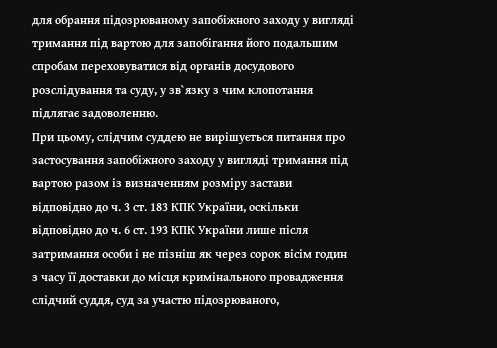для обрання підозрюваному запобіжного заходу у вигляді тримання під вартою для запобігання його подальшим спробам переховуватися від органів досудового розслідування та суду, у зв`язку з чим клопотання підлягає задоволенню.
При цьому, слідчим суддею не вирішується питання про застосування запобіжного заходу у вигляді тримання під вартою разом із визначенням розміру застави відповідно до ч. 3 ст. 183 КПК України, оскільки відповідно до ч. 6 ст. 193 КПК України лише після затримання особи і не пізніш як через сорок вісім годин з часу її доставки до місця кримінального провадження слідчий суддя, суд за участю підозрюваного,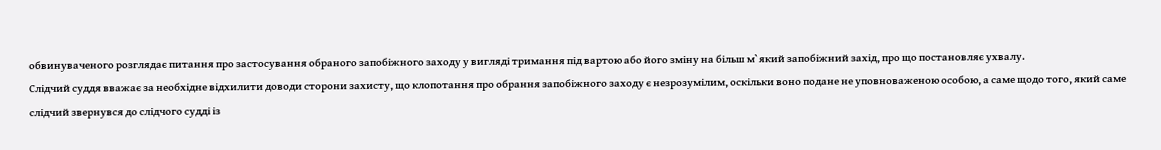обвинуваченого розглядає питання про застосування обраного запобіжного заходу у вигляді тримання під вартою або його зміну на більш м`який запобіжний захід, про що постановляє ухвалу.
Слідчий суддя вважає за необхідне відхилити доводи сторони захисту, що клопотання про обрання запобіжного заходу є незрозумілим, оскільки воно подане не уповноваженою особою, а саме щодо того, який саме слідчий звернувся до слідчого судді із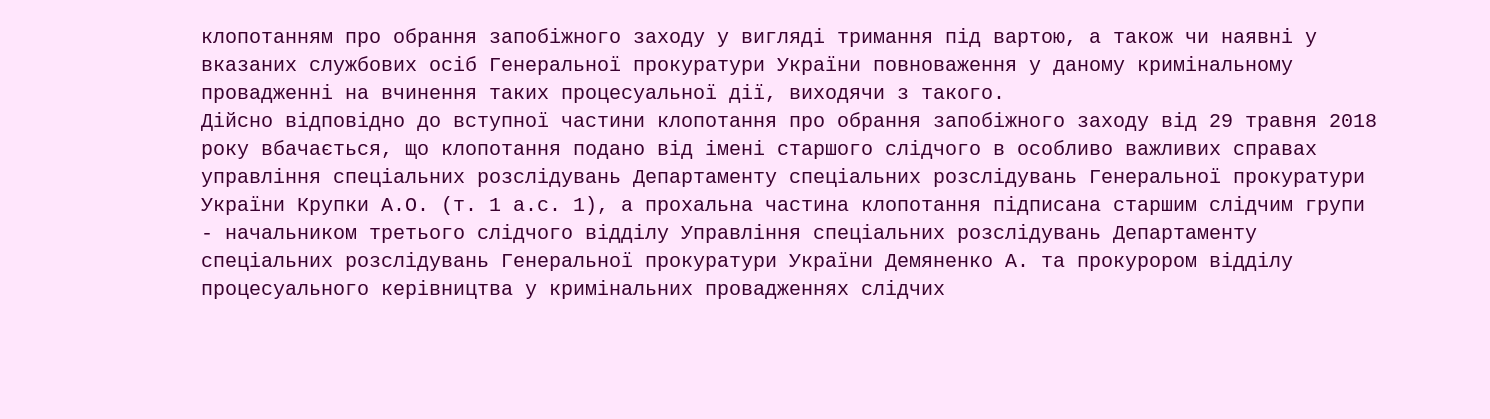клопотанням про обрання запобіжного заходу у вигляді тримання під вартою, а також чи наявні у вказаних службових осіб Генеральної прокуратури України повноваження у даному кримінальному провадженні на вчинення таких процесуальної дії, виходячи з такого.
Дійсно відповідно до вступної частини клопотання про обрання запобіжного заходу від 29 травня 2018 року вбачається, що клопотання подано від імені старшого слідчого в особливо важливих справах управління спеціальних розслідувань Департаменту спеціальних розслідувань Генеральної прокуратури України Крупки А.О. (т. 1 а.с. 1), а прохальна частина клопотання підписана старшим слідчим групи - начальником третього слідчого відділу Управління спеціальних розслідувань Департаменту спеціальних розслідувань Генеральної прокуратури України Демяненко А. та прокурором відділу процесуального керівництва у кримінальних провадженнях слідчих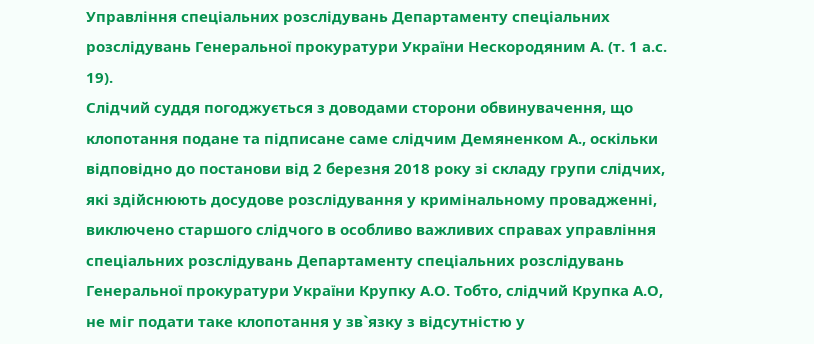Управління спеціальних розслідувань Департаменту спеціальних розслідувань Генеральної прокуратури України Нескородяним А. (т. 1 а.с. 19).
Слідчий суддя погоджується з доводами сторони обвинувачення, що клопотання подане та підписане саме слідчим Демяненком А., оскільки відповідно до постанови від 2 березня 2018 року зі складу групи слідчих, які здійснюють досудове розслідування у кримінальному провадженні, виключено старшого слідчого в особливо важливих справах управління спеціальних розслідувань Департаменту спеціальних розслідувань Генеральної прокуратури України Крупку А.О. Тобто, слідчий Крупка А.О, не міг подати таке клопотання у зв`язку з відсутністю у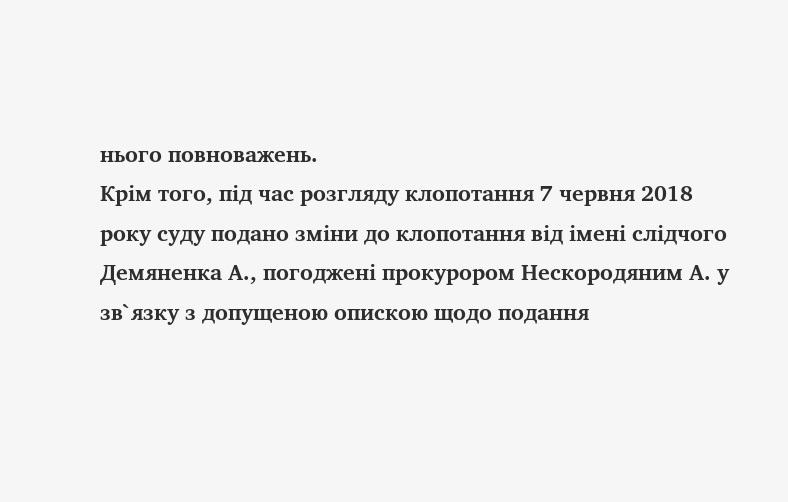нього повноважень.
Крім того, під час розгляду клопотання 7 червня 2018 року суду подано зміни до клопотання від імені слідчого Демяненка А., погоджені прокурором Нескородяним А. у зв`язку з допущеною опискою щодо подання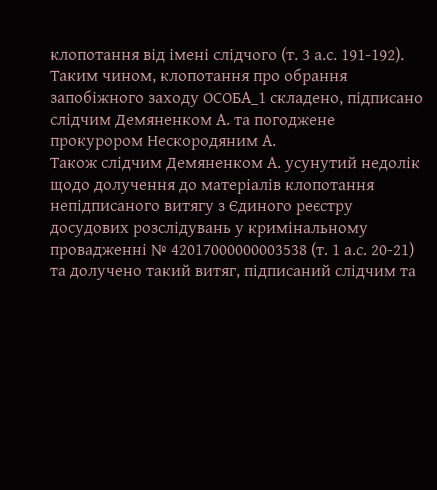клопотання від імені слідчого (т. 3 а.с. 191-192).
Таким чином, клопотання про обрання запобіжного заходу ОСОБА_1 складено, підписано слідчим Демяненком А. та погоджене прокурором Нескородяним А.
Також слідчим Демяненком А. усунутий недолік щодо долучення до матеріалів клопотання непідписаного витягу з Єдиного реєстру досудових розслідувань у кримінальному провадженні № 42017000000003538 (т. 1 а.с. 20-21) та долучено такий витяг, підписаний слідчим та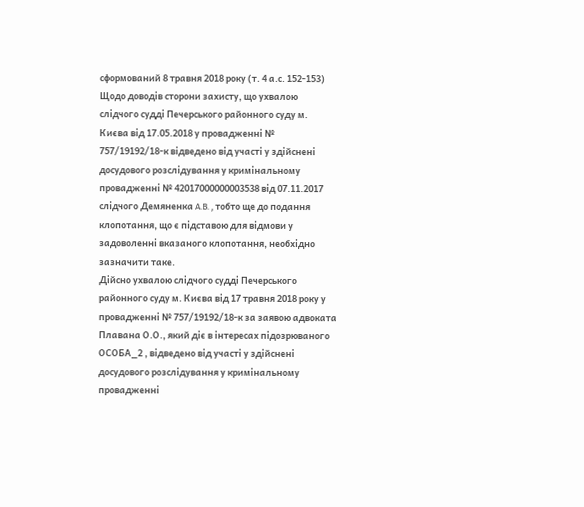сформований 8 травня 2018 року (т. 4 а.с. 152-153)
Щодо доводів сторони захисту, що ухвалою слідчого судді Печерського районного суду м. Києва від 17.05.2018 у провадженні № 757/19192/18-к відведено від участі у здійснені досудового розслідування у кримінальному провадженні № 42017000000003538 від 07.11.2017 слідчого Демяненка A.B. , тобто ще до подання клопотання, що є підставою для відмови у задоволенні вказаного клопотання, необхідно зазначити таке.
Дійсно ухвалою слідчого судді Печерського районного суду м. Києва від 17 травня 2018 року у провадженні № 757/19192/18-к за заявою адвоката Плавана О.О., який діє в інтересах підозрюваного ОСОБА_2 , відведено від участі у здійснені досудового розслідування у кримінальному провадженні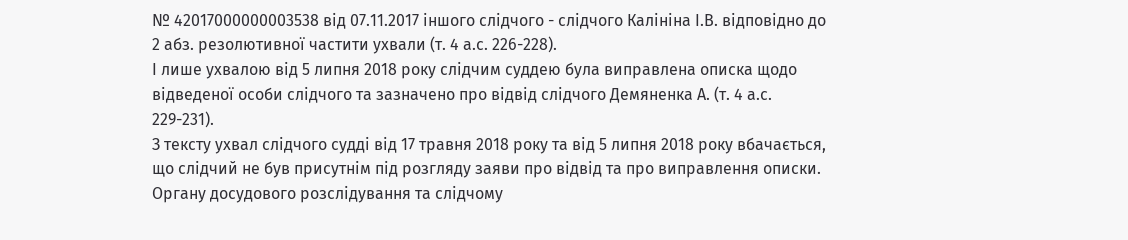№ 42017000000003538 від 07.11.2017 іншого слідчого - слідчого Калініна І.В. відповідно до 2 абз. резолютивної частити ухвали (т. 4 а.с. 226-228).
І лише ухвалою від 5 липня 2018 року слідчим суддею була виправлена описка щодо відведеної особи слідчого та зазначено про відвід слідчого Демяненка А. (т. 4 а.с. 229-231).
З тексту ухвал слідчого судді від 17 травня 2018 року та від 5 липня 2018 року вбачається, що слідчий не був присутнім під розгляду заяви про відвід та про виправлення описки.
Органу досудового розслідування та слідчому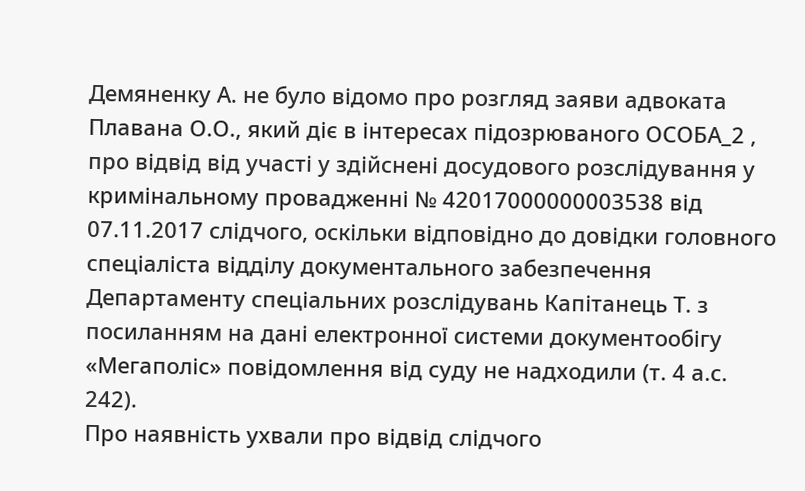Демяненку А. не було відомо про розгляд заяви адвоката Плавана О.О., який діє в інтересах підозрюваного ОСОБА_2 , про відвід від участі у здійснені досудового розслідування у кримінальному провадженні № 42017000000003538 від 07.11.2017 слідчого, оскільки відповідно до довідки головного спеціаліста відділу документального забезпечення Департаменту спеціальних розслідувань Капітанець Т. з посиланням на дані електронної системи документообігу «Мегаполіс» повідомлення від суду не надходили (т. 4 а.с. 242).
Про наявність ухвали про відвід слідчого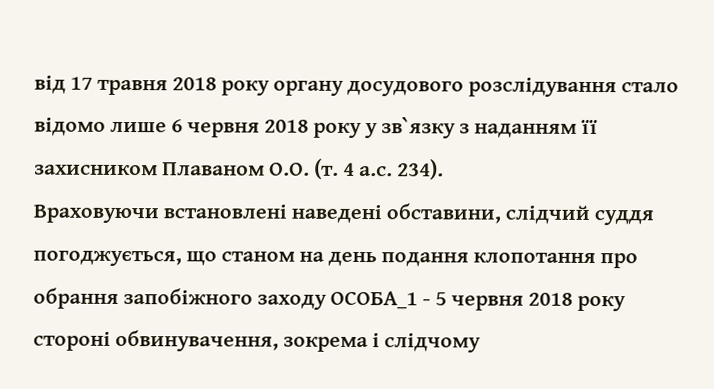від 17 травня 2018 року органу досудового розслідування стало відомо лише 6 червня 2018 року у зв`язку з наданням її захисником Плаваном О.О. (т. 4 а.с. 234).
Враховуючи встановлені наведені обставини, слідчий суддя погоджується, що станом на день подання клопотання про обрання запобіжного заходу ОСОБА_1 - 5 червня 2018 року стороні обвинувачення, зокрема і слідчому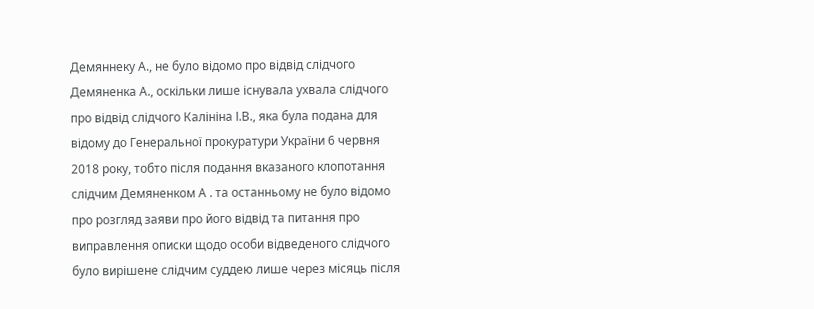Демяннеку А., не було відомо про відвід слідчого Демяненка А., оскільки лише існувала ухвала слідчого про відвід слідчого Калініна І.В., яка була подана для відому до Генеральної прокуратури України 6 червня 2018 року, тобто після подання вказаного клопотання слідчим Демяненком А . та останньому не було відомо про розгляд заяви про його відвід та питання про виправлення описки щодо особи відведеного слідчого було вирішене слідчим суддею лише через місяць після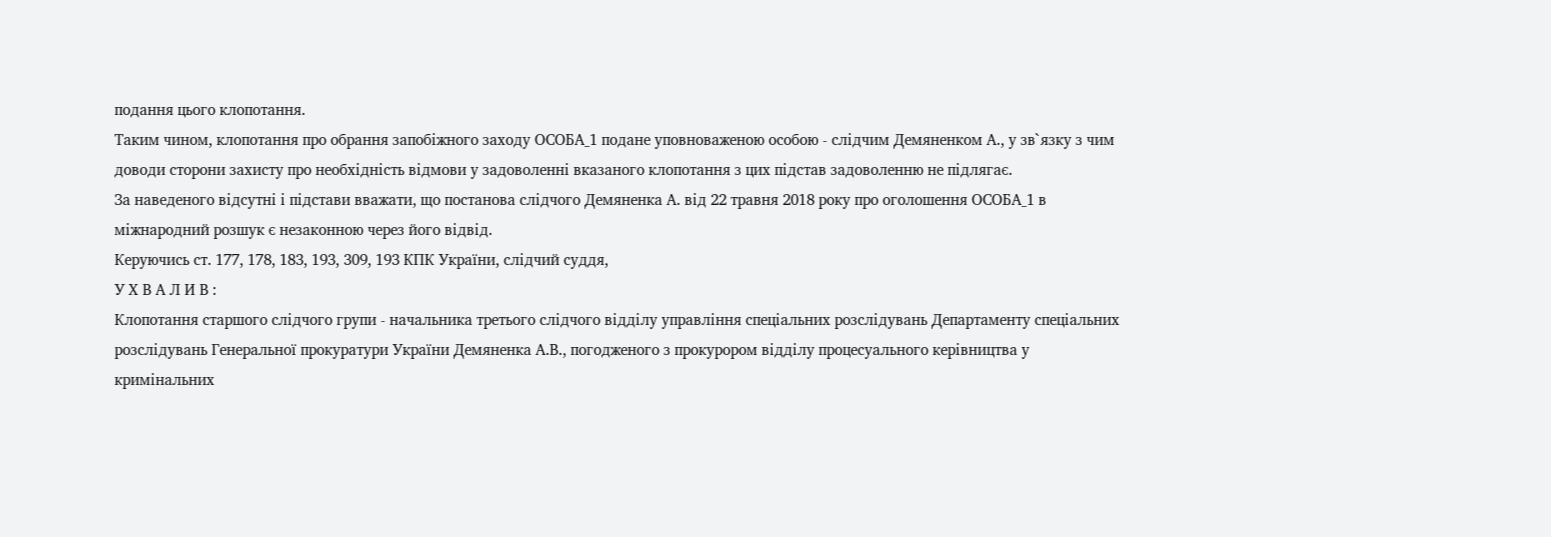подання цього клопотання.
Таким чином, клопотання про обрання запобіжного заходу ОСОБА_1 подане уповноваженою особою - слідчим Демяненком А., у зв`язку з чим доводи сторони захисту про необхідність відмови у задоволенні вказаного клопотання з цих підстав задоволенню не підлягає.
За наведеного відсутні і підстави вважати, що постанова слідчого Демяненка А. від 22 травня 2018 року про оголошення ОСОБА_1 в міжнародний розшук є незаконною через його відвід.
Керуючись ст. 177, 178, 183, 193, 309, 193 КПК України, слідчий суддя,
У Х В А Л И В :
Клопотання старшого слідчого групи - начальника третього слідчого відділу управління спеціальних розслідувань Департаменту спеціальних розслідувань Генеральної прокуратури України Демяненка А.В., погодженого з прокурором відділу процесуального керівництва у кримінальних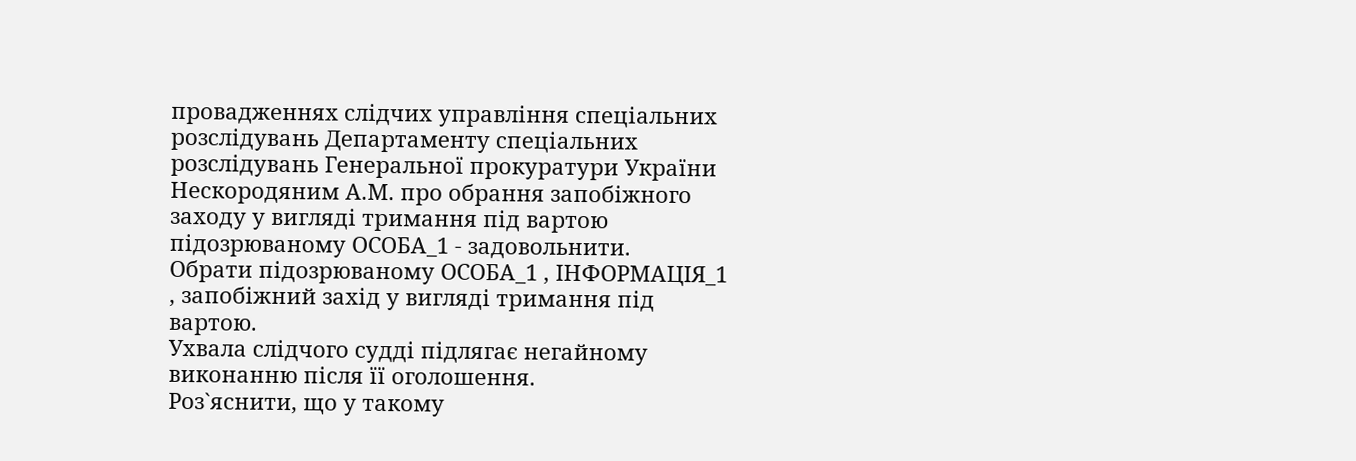провадженнях слідчих управління спеціальних розслідувань Департаменту спеціальних розслідувань Генеральної прокуратури України Нескородяним А.М. про обрання запобіжного заходу у вигляді тримання під вартою підозрюваному ОСОБА_1 - задовольнити.
Обрати підозрюваному ОСОБА_1 , ІНФОРМАЦІЯ_1 , запобіжний захід у вигляді тримання під вартою.
Ухвала слідчого судді підлягає негайному виконанню після її оголошення.
Роз`яснити, що у такому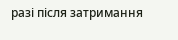разі після затримання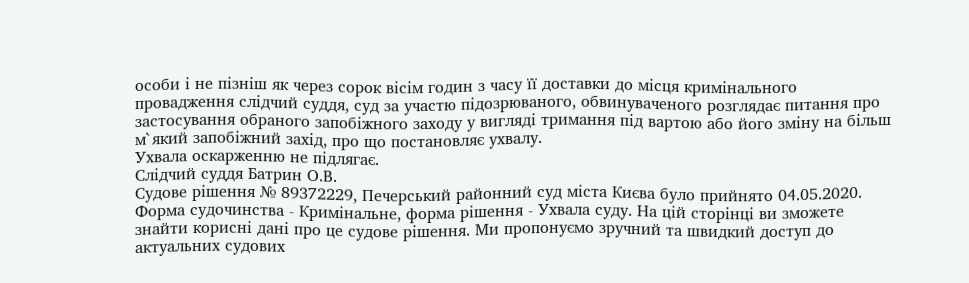особи і не пізніш як через сорок вісім годин з часу її доставки до місця кримінального провадження слідчий суддя, суд за участю підозрюваного, обвинуваченого розглядає питання про застосування обраного запобіжного заходу у вигляді тримання під вартою або його зміну на більш м`який запобіжний захід, про що постановляє ухвалу.
Ухвала оскарженню не підлягає.
Слідчий суддя Батрин О.В.
Судове рішення № 89372229, Печерський районний суд міста Києва було прийнято 04.05.2020. Форма судочинства - Кримінальне, форма рішення - Ухвала суду. На цій сторінці ви зможете знайти корисні дані про це судове рішення. Ми пропонуємо зручний та швидкий доступ до актуальних судових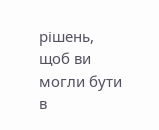рішень, щоб ви могли бути в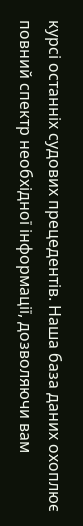курсі останніх судових прецедентів. Наша база даних охоплює повний спектр необхідної інформації, дозволяючи вам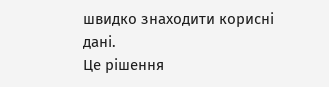швидко знаходити корисні дані.
Це рішення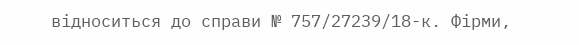відноситься до справи № 757/27239/18-к. Фірми,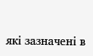які зазначені в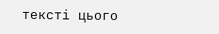тексті цього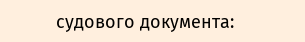судового документа: